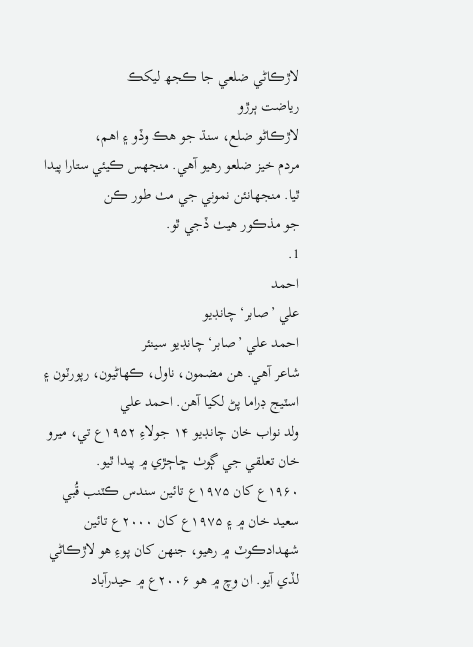لاڙڪاڻي ضلعي جا ڪجھ ليکڪ
رياضت ٻرڙو
لاڙڪاڻو ضلع، سنڌ جو ھڪ وڏو ۽ اھم،
مردم خيز ضلعو رھيو آھي. منجھس ڪيئي ستارا پيدا ٿيا. منجھانئن نموني جي مٺ طور ڪن
جو مذڪور ھيٺ ڏجي ٿو.
1.
احمد
علي ’صابر‘ چانڊيو
احمد علي ’صابر‘ چانڊيو سينئر
شاعر آهي. هن مضمون، ناول، ڪهاڻيون، رپورٽون ۽ اسٽيج ڊراما پڻ لکيا آهن. احمد علي
ولد نواب خان چانڊيو ۱۴ جولاءِ ۱۹۵۲ع تي، ميرو خان تعلقي جي ڳوٺ ڇاڄڙي ۾ پيدا ٿيو.
۱۹۶۰ع کان ۱۹۷۵ع تائين سندس ڪٽنب قُبي سعيد خان ۾ ۽ ۱۹۷۵ع کان ۲۰۰۰ع تائين
شهدادڪوٽ ۾ رهيو، جنهن کان پوءِ هو لاڙڪاڻي لڏي آيو. ان وچ ۾ هو ۲۰۰۶ع ۾ حيدرآباد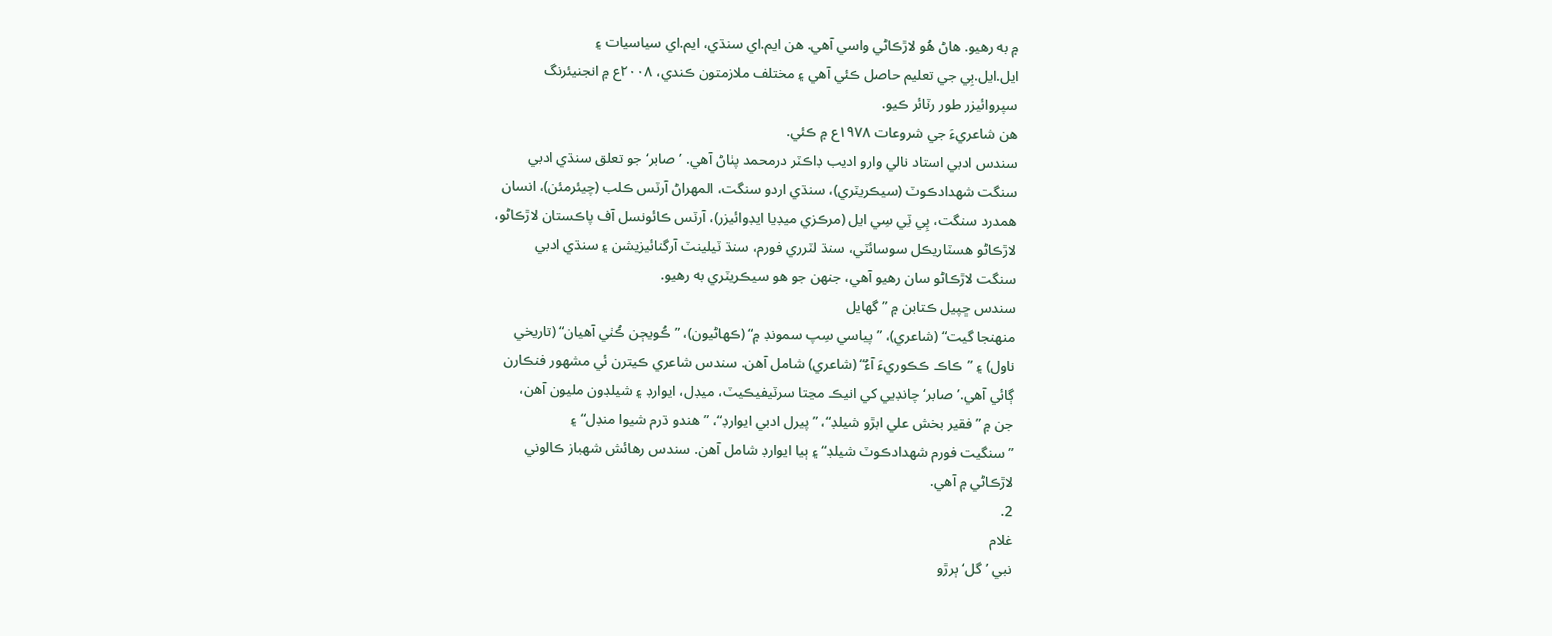۾ به رهيو. هاڻ هُو لاڙڪاڻي واسي آهي. هن ايم.اي سنڌي، ايم.اي سياسيات ۽
ايل.ايل.بِي جي تعليم حاصل ڪئي آهي ۽ مختلف ملازمتون ڪندي، ۲۰۰۸ع ۾ انجنيئرنگ
سپروائيزر طور رٽائر ڪيو.
هن شاعريءَ جي شروعات ۱۹۷۸ع ۾ ڪئي.
سندس ادبي استاد نالي وارو اديب ڊاڪٽر درمحمد پٺاڻ آهي. ’صابر‘ جو تعلق سنڌي ادبي
سنگت شهدادڪوٽ (سيڪريٽري)، سنڌي اردو سنگت، المهراڻ آرٽس ڪلب (چيئرمئن)، انسان
همدرد سنگت، پِي ٽِي سِي ايل (مرڪزي ميڊيا ايڊوائيزر)، آرٽس ڪائونسل آف پاڪستان لاڙڪاڻو،
لاڙڪاڻو هسٽاريڪل سوسائٽي، سنڌ لٽرري فورم، سنڌ ٽيلينٽ آرگنائيزيشن ۽ سنڌي ادبي
سنگت لاڙڪاڻو سان رهيو آهي، جنهن جو هو سيڪريٽري به رهيو.
سندس ڇپيل ڪتابن ۾ ”گھايل
منهنجا گيت“ (شاعري)، ”پياسي سِپ سمونڊ ۾“ (ڪهاڻيون)، ”ڪُويڄن ڪُٺي آهيان“ (تاريخي
ناول) ۽ ”ڪاڪ ڪڪوريءَ آءُ“ (شاعري) شامل آهن. سندس شاعري ڪيترن ئي مشهور فنڪارن
ڳائي آهي.’صابر‘ چانڊيي کي انيڪ مڃتا سرٽيفيڪيٽ، ميڊل، ايوارڊ ۽ شيلڊون مليون آهن،
جن ۾ ”فقير بخش علي ابڙو شيلڊ“، ”پيرل ادبي ايوارڊ“، ”هندو ڌرم شيوا منڊل“ ۽
”سنگيت فورم شهدادڪوٽ شيلڊ“ ۽ ٻيا ايوارڊ شامل آهن. سندس رهائش شهباز ڪالوني
لاڙڪاڻي ۾ آهي.
2.
غلام
نبي ’گل‘ ٻرڙو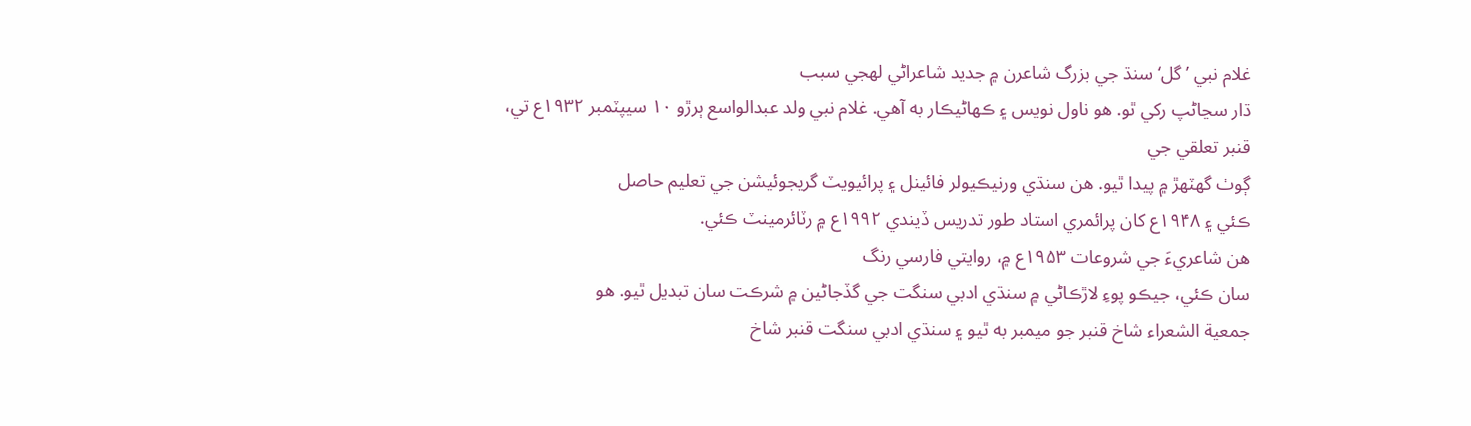غلام نبي ’گل‘ سنڌ جي بزرگ شاعرن ۾ جديد شاعراڻي لهجي سبب
ڌار سڃاڻپ رکي ٿو. هو ناول نويس ۽ ڪهاڻيڪار به آهي. غلام نبي ولد عبدالواسع ٻرڙو ۱۰ سيپٽمبر ۱۹۳۲ع تي، قنبر تعلقي جي
ڳوٺ گھٽهڙ ۾ پيدا ٿيو. هن سنڌي ورنيڪيولر فائينل ۽ پرائيويٽ گريجوئيشن جي تعليم حاصل
ڪئي ۽ ۱۹۴۸ع کان پرائمري استاد طور تدريس ڏيندي ۱۹۹۲ع ۾ رٽائرمينٽ ڪئي.
هن شاعريءَ جي شروعات ۱۹۵۳ع ۾، روايتي فارسي رنگ
سان ڪئي، جيڪو پوءِ لاڙڪاڻي ۾ سنڌي ادبي سنگت جي گڏجاڻين ۾ شرڪت سان تبديل ٿيو. هو
جمعية الشعراء شاخ قنبر جو ميمبر به ٿيو ۽ سنڌي ادبي سنگت قنبر شاخ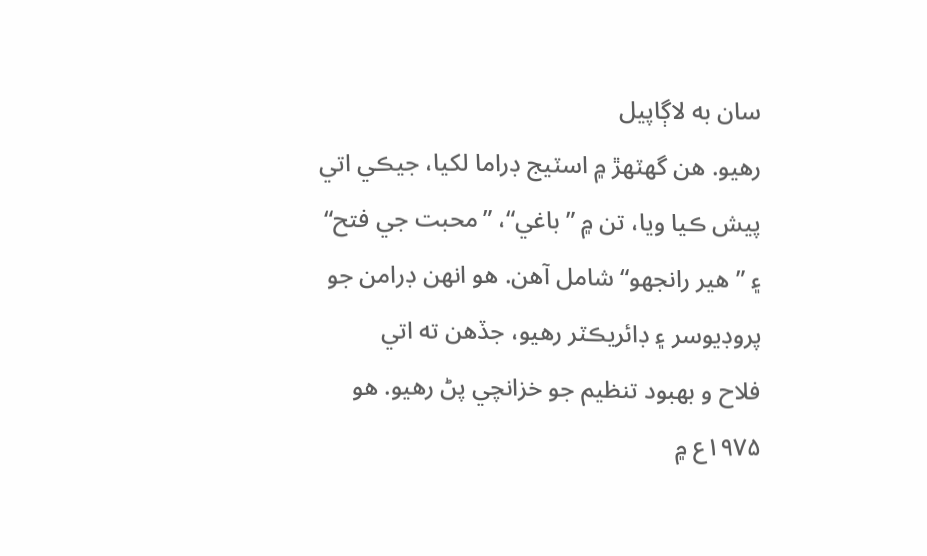سان به لاڳاپيل
رهيو. هن گھٽهڙ ۾ اسٽيج ڊراما لکيا، جيڪي اتي پيش ڪيا ويا، تن ۾ ”باغي“، ”محبت جي فتح“
۽ ”هير رانجھو“ شامل آهن. هو انهن ڊرامن جو پروڊيوسر ۽ ڊائريڪٽر رهيو، جڏهن ته اتي
فلاح و بهبود تنظيم جو خزانچي پڻ رهيو. هو ۱۹۷۵ع ۾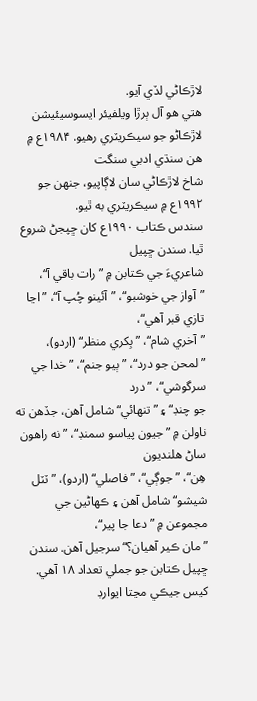لاڙڪاڻي لڏي آيو.
هتي هو آل ٻرڙا ويلفيئر ايسوسيئيشن لاڙڪاڻو جو سيڪريٽري رهيو. ۱۹۸۴ع ۾ هن سنڌي ادبي سنگت
شاخ لاڙڪاڻي سان لاڳاپيو، جنهن جو ۱۹۹۲ع ۾ سيڪريٽري به ٿيو.
سندس ڪتاب ۱۹۹۰ع کان ڇپجڻ شروع ٿيا. سندن ڇپيل
شاعريءَ جي ڪتابن ۾ ”رات باقي آ“، ”آواز جي خوشبو“، ”آئينو چُپ آ“، ”اڃا تازي قبر آهي“،
”آخري شام“، ”بِکري منظر“ (اردو)، ”لمحن جو درد“، ”ٻيو جنم“، ”خدا جي سرگوشي“، ”درد
جو چنڊ“ ۽ ”تنهائي“ شامل آهن، جڏهن ته ناولن ۾ ”جيون پياسو سمنڊ“، ”نه راهون ساڻ هلنديون
هِن“، ”جوڳي“، ”فاصلي“ (اردو)، ”ٽٽل شيشو“ شامل آهن ۽ ڪهاڻين جي مجموعن ۾ ”دعا جا پير“،
”مان ڪير آهيان؟“ سرجيل آهن. سندن ڇپيل ڪتابن جو جملي تعداد ۱۸ آهي. کيس جيڪي مڃتا ايوارڊ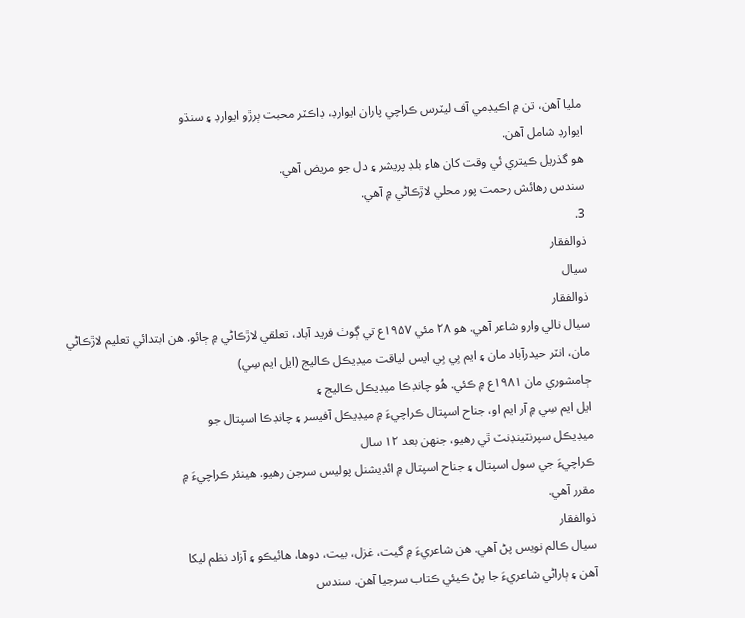مليا آهن، تن ۾ اڪيڊمي آف ليٽرس ڪراچي پاران ايوارڊ، ڊاڪٽر محبت ٻرڙو ايوارڊ ۽ سنڌو
ايوارڊ شامل آهن.
هو گذريل ڪيتري ئي وقت کان هاءِ بلڊ پريشر ۽ دل جو مريض آهي.
سندس رهائش رحمت پور محلي لاڙڪاڻي ۾ آهي.
3.
ذوالفقار
سيال
ذوالفقار
سيال نالي وارو شاعر آهي. هو ۲۸ مئي ۱۹۵۷ع تي ڳوٺ فريد آباد، تعلقي لاڙڪاڻي ۾ ڄائو. هن ابتدائي تعليم لاڙڪاڻي
مان، انٽر حيدرآباد مان ۽ ايم بِي بِي ايس لياقت ميڊيڪل ڪاليج (ايل ايم سِي)
ڄامشوري مان ۱۹۸۱ع ۾ ڪئي. هُو چانڊڪا ميڊيڪل ڪاليج ۽
ايل ايم سِي ۾ آر ايم او، جناح اسپتال ڪراچيءَ ۾ ميڊيڪل آفيسر ۽ چانڊڪا اسپتال جو
ميڊيڪل سپرنٽينڊنٽ ٿي رهيو، جنهن بعد ۱۲ سال
ڪراچيءَ جي سول اسپتال ۽ جناح اسپتال ۾ ائڊيشنل پوليس سرجن رهيو. هينئر ڪراچيءَ ۾
مقرر آهي.
ذوالفقار
سيال ڪالم نويس پڻ آهي. هن شاعريءَ ۾ گيت، غزل، بيت، دوها، هائيڪو ۽ آزاد نظم ليکا
آهن ۽ ٻاراڻي شاعريءَ جا پڻ ڪيئي ڪتاب سرجيا آهن. سندس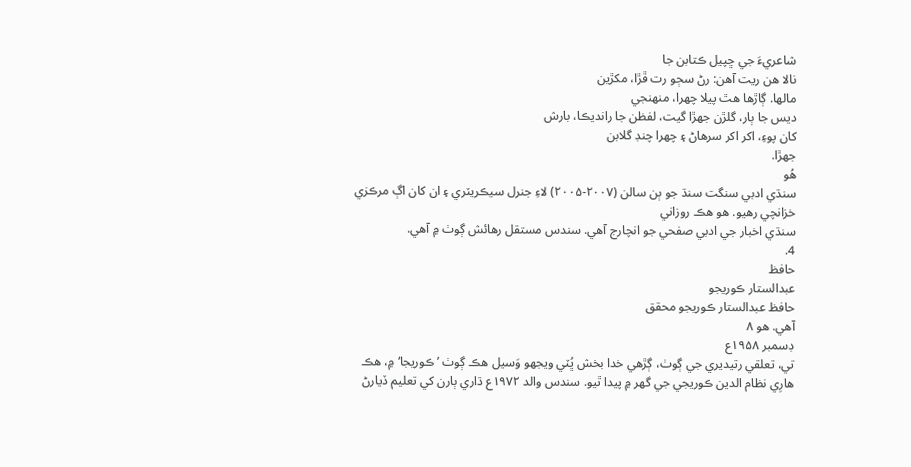شاعريءَ جي ڇپيل ڪتابن جا
نالا هن ريت آهن: رڻ سڄو رت ڦڙا، مکڙين
مالها. ڳاڙها هٿ پيلا چهرا، منهنجي
ديس جا ٻار، گلڙن جهڙا گيت، لفظن جا رانديڪا، بارش
کان پوءِ، اکر اکر سرهاڻ ۽ چهرا چنڊ گلابن
جهڙا.
هُو
سنڌي ادبي سنگت سنڌ جو ٻن سالن (۲۰۰۷-۲۰۰۵) لاءِ جنرل سيڪريٽري ۽ ان کان اڳ مرڪزي خزانچي رهيو. هو هڪ روزاني
سنڌي اخبار جي ادبي صفحي جو انچارج آهي. سندس مستقل رهائش ڳوٺ ۾ آهي.
4.
حافظ
عبدالستار ڪوريجو
حافظ عبدالستار ڪوريجو محقق
آهي. هو ۸
ڊسمبر ۱۹۵۸ع
تي، تعلقي رتيديري جي ڳوٺ، ڳڙهي خدا بخش ڀُٽي ويجهو وَسيل هڪ ڳوٺ ’ڪوريجا‘ ۾، هڪ
هارِي نظام الدين ڪوريجي جي گهر ۾ پيدا ٿيو. سندس والد ۱۹۷۲ع ڌاري ٻارن کي تعليم ڏيارڻ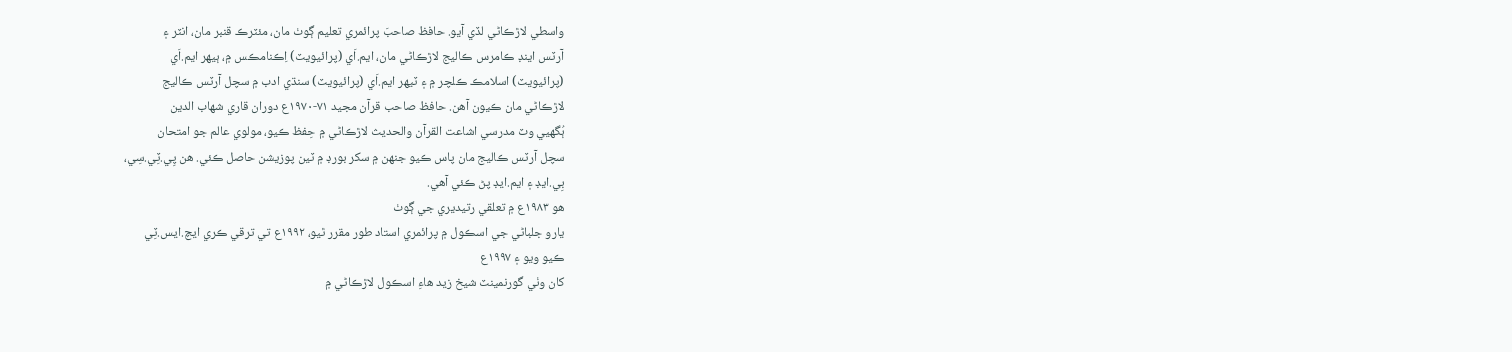واسطي لاڙڪاڻي لڏي آيو. حافظ صاحبَ پرائمري تعليم ڳوٺ مان، مئٽرڪ قنبر مان، انٽر ۽
آرٽس اينڊ ڪامرس ڪاليج لاڙڪاڻي مان، ايم.اَي (پرائيويٽ) اِڪنامڪس ۾، ٻيهر ايم.اَي
(پرائيويٽ) اسلامڪ ڪلچر ۾ ۽ ٽيهر ايم.اَي (پرائيويٽ) سنڌي ادب ۾ سچل آرٽس ڪاليج
لاڙڪاڻي مان ڪيون آهن. حافظ صاحب قرآن مجيد ۷۱-۱۹۷۰ع دوران قاري شهاب الدين
ٻُگهيي وٽ مدرسي اشاعت القرآن والحديث لاڙڪاڻي ۾ حِفظ ڪيو، مولوي عالم جو امتحان
سچل آرٽس ڪاليج مان پاس ڪيو جنهن ۾ سکر بورڊ ۾ ٽين پوزيشن حاصل ڪئي. هن پِي.ٽِي.سِي،
بِي.ايڊ ۽ ايم.ايڊ پڻ ڪئي آهي.
هو ۱۹۸۳ع ۾ تعلقي رتيديري جي ڳوٺ
يارو جلباڻي جي اسڪول ۾ پرائمري استاد طور مقرر ٿيو، ۱۹۹۲ع تي ترقي ڪري ايچ.ايس.ٽِي
ڪيو ويو ۽ ۱۹۹۷ع
کان وٺي گورنمينٽ شيخ زيد هاءِ اسڪول لاڙڪاڻي ۾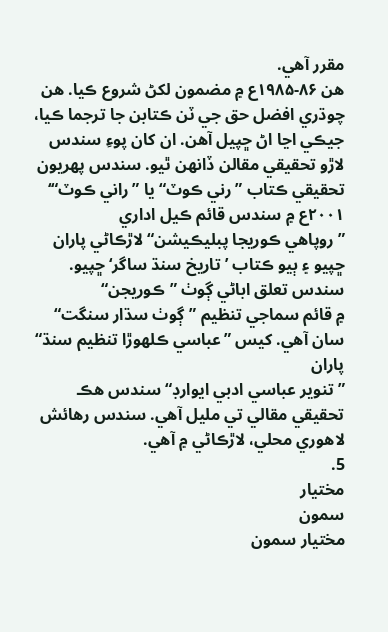مقرر آهي.
هن ۸۶-۱۹۸۵ع ۾ مضمون لکڻ شروع ڪيا. هن
چوڌري افضل حق جي ٽن ڪتابن جا ترجما ڪيا، جيڪي اڃا اڻ ڇپيل آهن. ان کان پوءِ سندس
لاڙو تحقيقي مقالن ڏانهن ٿيو. سندس پهريون تحقيقي ڪتاب ”رني ڪوٽ“ يا ”راني ڪوٽ“‘ ۲۰۰۱ع ۾ سندس قائم ڪيل اداري
”روپاهي ڪوريجا پبليڪيشن“ لاڙڪاڻي پاران ڇپيو ۽ ٻيو ڪتاب ’تاريخ سنڌ ساگر‘ ڇپيو.
سندس تعلق اباڻي ڳوٺ ”ڪوريجن“
۾ قائم سماجي تنظيم ”ڳوٺ سڌار سنگت“ سان آهي. کيس ”عباسي ڪلهوڙا تنظيم سنڌ“ پاران
”تنوير عباسي ادبي ايوارڊ“ سندس هڪ تحقيقي مقالي تي مليل آهي. سندس رهائش لاهوري محلي، لاڙڪاڻي ۾ آهي.
5.
مختيار
سمون
مختيار سمون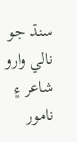سنڌ جو نالي وارو شاعر ۽ نامور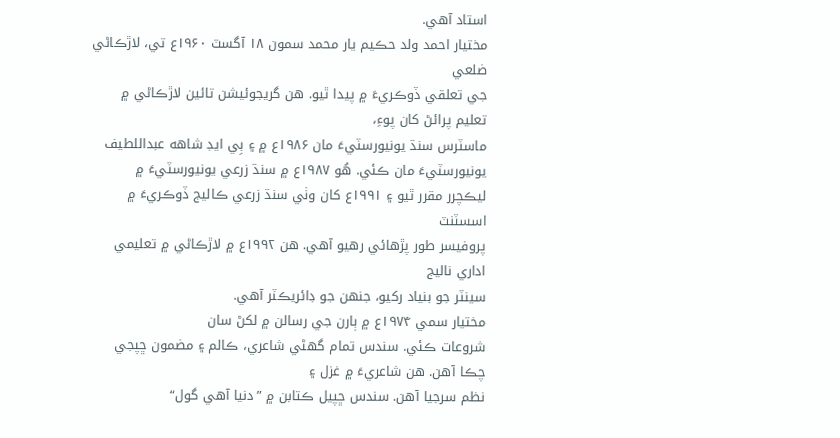استاد آهي.
مختيار احمد ولد حڪيم يار محمد سمون ۱۸ آگسٽ ۱۹۶۰ع تي، لاڙڪاڻي ضلعي
جي تعلقي ڏوڪريءَ ۾ پيدا ٿيو. هن گريجوئيشن تائين لاڙڪاڻي ۾ تعليم پرائڻ کان پوءِ،
ماسٽرس سنڌ يونيورسٽيءَ مان ۱۹۸۶ع ۾ ۽ بِي ايڊ شاهه عبداللطيف
يونيورسٽيءَ مان ڪئي. هُو ۱۹۸۷ع ۾ سنڌ زرعي يونيورسٽيءَ ۾
ليڪچرر مقرر ٿيو ۽ ۱۹۹۱ع کان وٺي سنڌ زرعي ڪاليج ڏوڪريءَ ۾ اسسٽنٽ
پروفيسر طور پڙهائي رهيو آهي. هن ۱۹۹۲ع ۾ لاڙڪاڻي ۾ تعليمي اداري ناليج
سينٽر جو بنياد رکيو، جنهن جو ڊائريڪٽر آهي.
مختيار سمي ۱۹۷۴ع ۾ ٻارن جي رسالن ۾ لکڻ سان
شروعات ڪئي. سندس تمام گھڻي شاعري، ڪالم ۽ مضمون ڇپجي چڪا آهن. هن شاعريءَ ۾ غزل ۽
نظم سرجيا آهن. سندس ڇپيل ڪتابن ۾ ”دنيا آهي گول“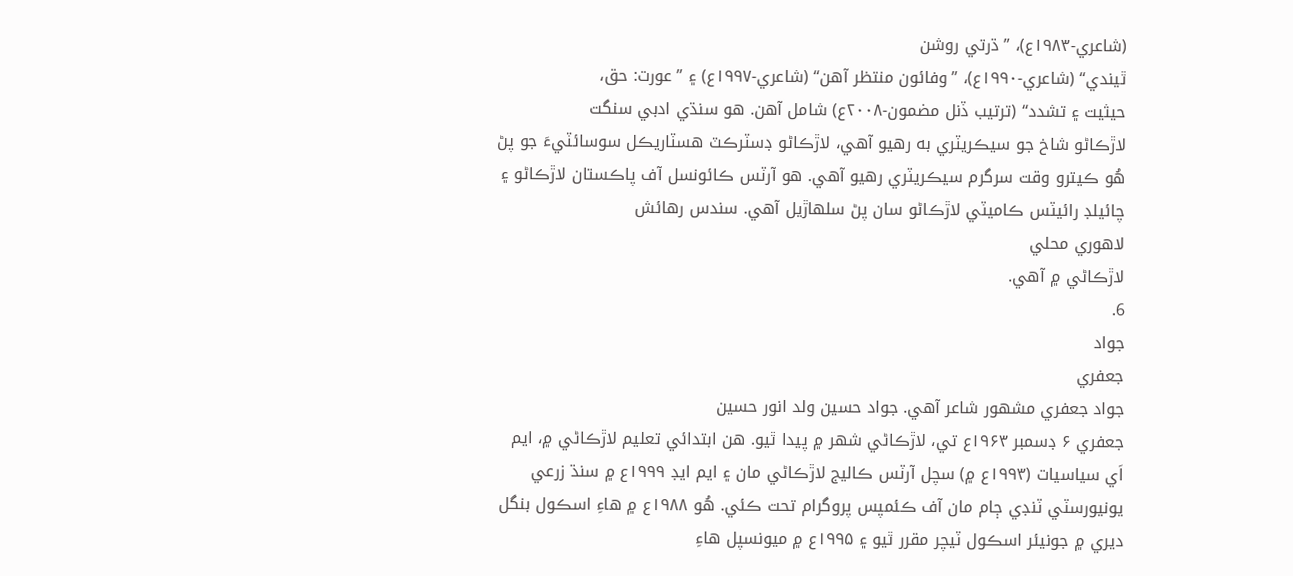(شاعري-۱۹۸۳ع)، ”ڌرتي روشن
ٿيندي“ (شاعري-۱۹۹۰ع)، ”وفائون منتظر آهن“ (شاعري-۱۹۹۷ع) ۽ ”عورت: حق،
حيثيت ۽ تشدد“ (ترتيب ڏنل مضمون-۲۰۰۸ع) شامل آهن. هو سنڌي ادبي سنگت
لاڙڪاڻو شاخ جو سيڪريٽري به رهيو آهي، لاڙڪاڻو ڊسٽرڪٽ هسٽاريڪل سوسائٽيءَ جو پڻ
هُو ڪيترو وقت سرگرم سيڪريٽري رهيو آهي. هو آرٽس ڪائونسل آف پاڪستان لاڙڪاڻو ۽
چائيلڊ رائيٽس ڪاميٽي لاڙڪاڻو سان پڻ سلهاڙيل آهي. سندس رهائش
لاهوري محلي
لاڙڪاڻي ۾ آهي.
6.
جواد
جعفري
جواد جعفري مشهور شاعر آهي. جواد حسين ولد انور حسين
جعفري ۶ ڊسمبر ۱۹۶۳ع تي، لاڙڪاڻي شهر ۾ پيدا ٿيو. هن ابتدائي تعليم لاڙڪاڻي ۾، ايم
اَي سياسيات (۱۹۹۳ع ۾) سچل آرٽس ڪاليج لاڙڪاڻي مان ۽ ايم ايڊ ۱۹۹۹ع ۾ سنڌ زرعي
يونيورسٽي ٽنڊي ڄام مان آف ڪئمپس پروگرام تحت ڪئي. هُو ۱۹۸۸ع ۾ هاءِ اسڪول بنگل
ديري ۾ جونيئر اسڪول ٽيچر مقرر ٿيو ۽ ۱۹۹۵ع ۾ ميونسپل هاءِ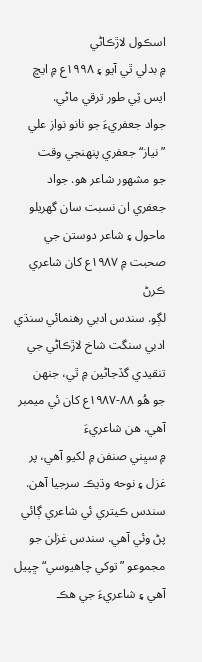اسڪول لاڙڪاڻي
۾ بدلي ٿي آيو ۽ ۱۹۹۸ع ۾ ايڇ ايس ٽِي طور ترقي ماڻي.
جواد جعفريءَ جو نانو نواز علي ”نياز“ جعفري پنهنجي وقت
جو مشهور شاعر هو. جواد جعفري ان نسبت سان گهريلو ماحول ۽ شاعر دوستن جي صحبت ۾ ۱۹۸۷ع کان شاعري ڪرڻ
لڳو. سندس ادبي رهنمائي سنڌي ادبي سنگت شاخ لاڙڪاڻي جي تنقيدي گڏجاڻين ۾ ٿي، جنهن
جو هُو ۸۸-۱۹۸۷ع کان ئي ميمبر آهي. هن شاعريءَ
۾ سڀني صنفن ۾ لکيو آهي، پر غزل ۽ نوحه وڌيڪ سرجيا آهن. سندس ڪيتري ئي شاعري ڳائي
پڻ وئي آهي. سندس غزلن جو مجموعو ”توکي چاهيوسي“ ڇپيل آهي ۽ شاعريءَ جي هڪ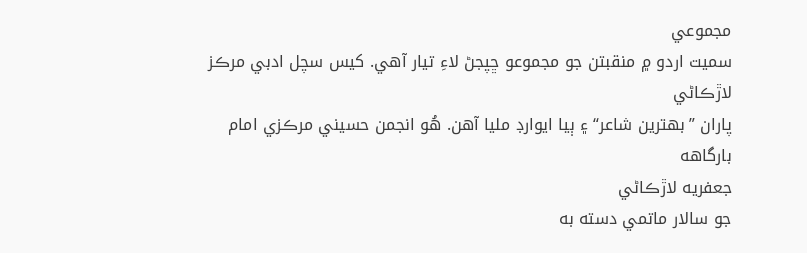مجموعي
سميت اردو ۾ منقبتن جو مجموعو ڇپجڻ لاءِ تيار آهي. کيس سچل ادبي مرڪز لاڙڪاڻي
پاران ”بهترين شاعر“ ۽ ٻيا ايوارڊ مليا آهن. هُو انجمن حسيني مرڪزي امام بارگاهه
جعفريه لاڙڪاڻي
جو سالار ماتمي دسته به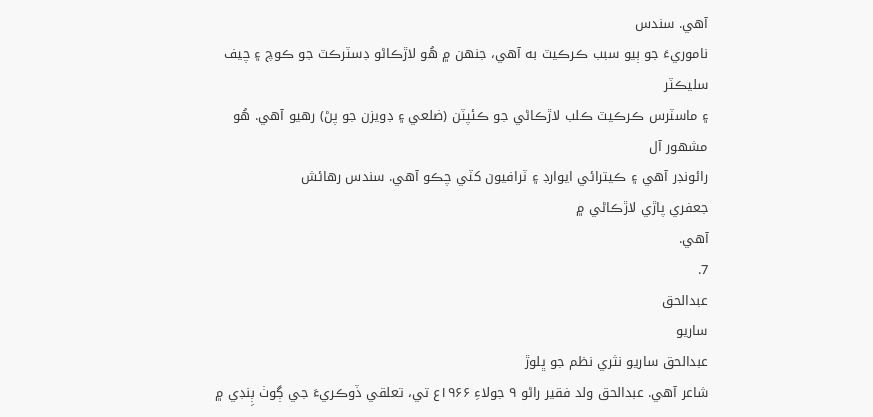آهي. سندس
ناموريءَ جو ٻيو سبب ڪرڪيٽ به آهي، جنهن ۾ هُو لاڙڪاڻو ڊسٽرڪٽ جو ڪوچ ۽ چيف سليڪٽر
۽ ماسٽرس ڪرڪيٽ ڪلب لاڙڪاڻي جو ڪئپٽن (ضلعي ۽ ڊويزن جو پڻ) رهيو آهي. هُو مشهور آل
رائونڊر آهي ۽ ڪيترائي ايوارڊ ۽ ٽرافيون کٽي چڪو آهي. سندس رهائش
جعفري پاڙي لاڙڪاڻي ۾
آهي.
7.
عبدالحق
ساريو
عبدالحق ساريو نثري نظم جو ڀلوڙ
شاعر آهي. عبدالحق ولد فقير راڻو ۹ جولاءِ ۱۹۶۶ع تي، تعلقي ڏوڪريءَ جي ڳوٺ ٻِنڊي ۾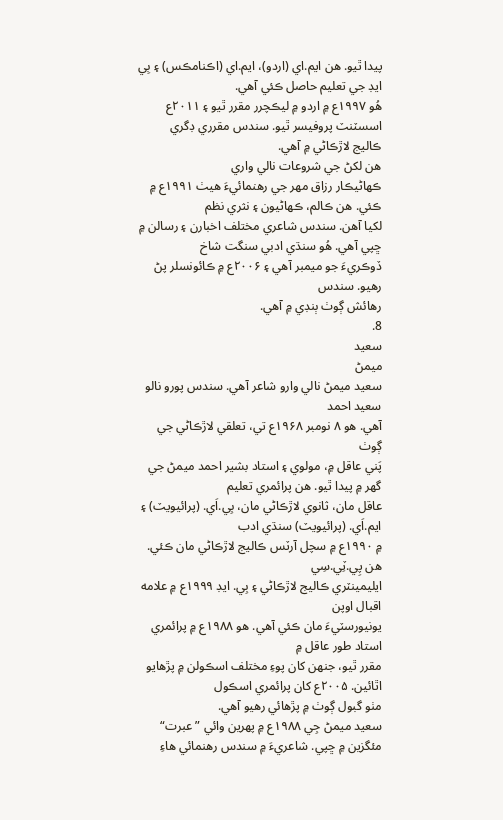پيدا ٿيو. هن ايم.اي (اردو)، ايم.اي (اڪنامڪس) ۽ بِي ايڊ جي تعليم حاصل ڪئي آهي.
هُو ۱۹۹۷ع ۾ اردو ۾ ليڪچرر مقرر ٿيو ۽ ۲۰۱۱ع اسسٽنٽ پروفيسر ٿيو. سندس مقرري ڊگري
ڪاليج لاڙڪاڻي ۾ آهي.
هن لکڻ جي شروعات نالي واري
ڪهاڻيڪار رزاق مهر جي رهنمائيءَ هيٺ ۱۹۹۱ع ۾ ڪئي. هن ڪالم، ڪهاڻيون ۽ نثري نظم
لکيا آهن. سندس شاعري مختلف اخبارن ۽ رسالن ۾ ڇپي آهي. هُو سنڌي ادبي سنگت شاخ
ڏوڪريءَ جو ميمبر آهي ۽ ۲۰۰۶ع ۾ ڪائونسلر پڻ رهيو. سندس
رهائش ڳوٺ ٻنڊي ۾ آهي.
8.
سعيد
ميمڻ
سعيد ميمڻ نالي وارو شاعر آهي. سندس پورو نالو سعيد احمد
آهي. هو ۸ نومبر ۱۹۶۸ع تي، تعلقي لاڙڪاڻي جي ڳوٺ
پَني عاقل ۾، مولوي ۽ استاد بشير احمد ميمڻ جي گهر ۾ پيدا ٿيو. هن پرائمري تعليم
عاقل مان، ثانوي لاڙڪاڻي مان، بِي.اَي. (پرائيويٽ) ۽ ايم.اَي. (پرائيويٽ) سنڌي ادب
۾ ۱۹۹۰ع ۾ سچل آرٽس ڪاليج لاڙڪاڻي مان ڪئي. هن پِي.ٽِي.سِي
ايليمينٽري ڪاليج لاڙڪاڻي ۽ بِي. ايڊ ۱۹۹۹ع ۾ علامه اقبال اوپن
يونيورسٽيءَ مان ڪئي آهي. هو ۱۹۸۸ع ۾ پرائمري استاد طور عاقل ۾
مقرر ٿيو، جنهن کان پوءِ مختلف اسڪولن ۾ پڙهايو اٿائين. ۲۰۰۵ع کان پرائمري اسڪول
مٺو گبول ڳوٺ ۾ پڙهائي رهيو آهي.
سعيد ميمڻ جِي ۱۹۸۸ع ۾ پهرين وائي ”عبرت“
مئگزين ۾ ڇپي. شاعريءَ ۾ سندس رهنمائي هاءِ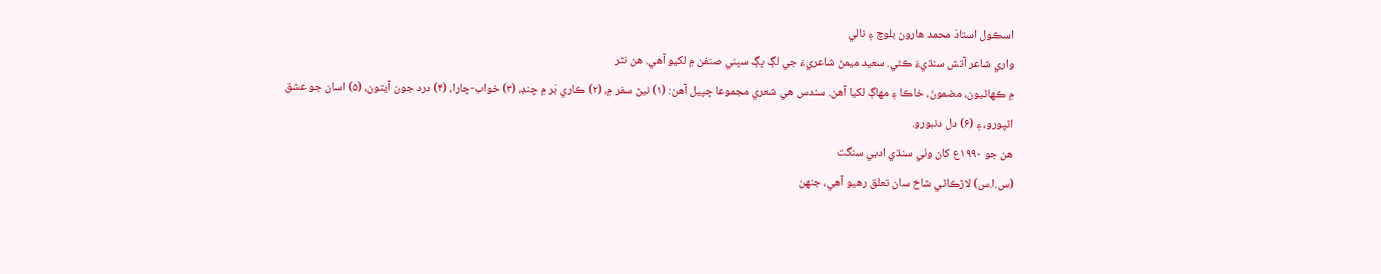اسڪول استادَ محمد هارون بلوچ ۽ نالي
واري شاعر آتش سنڌيءَ ڪئي. سعيد ميمڻ شاعريءَ جي لڳ ڀڳ سڀني صنفن ۾ لکيو آهي. هن نثر
۾ ڪهاڻيون، مضمونَ، خاڪا ۽ مهاڳ لکيا آهن. سندس هي شعري مجموعا ڇپيل آهن: (۱) نيڻ سفر ۾، (۲) ڪاري بَر ۾ چنڊ، (۳) خواب-چارا، (۴) درد جون آيتون، (۵) اسان جو عشق
اڻپورو، ۽ (۶) دل دنبورو.
هن جو ۱۹۹۰ع کان وٺي سنڌي ادبي سنگت
(س.ا.س) لاڙڪاڻي شاخ سان تعلق رهيو آهي، جنهن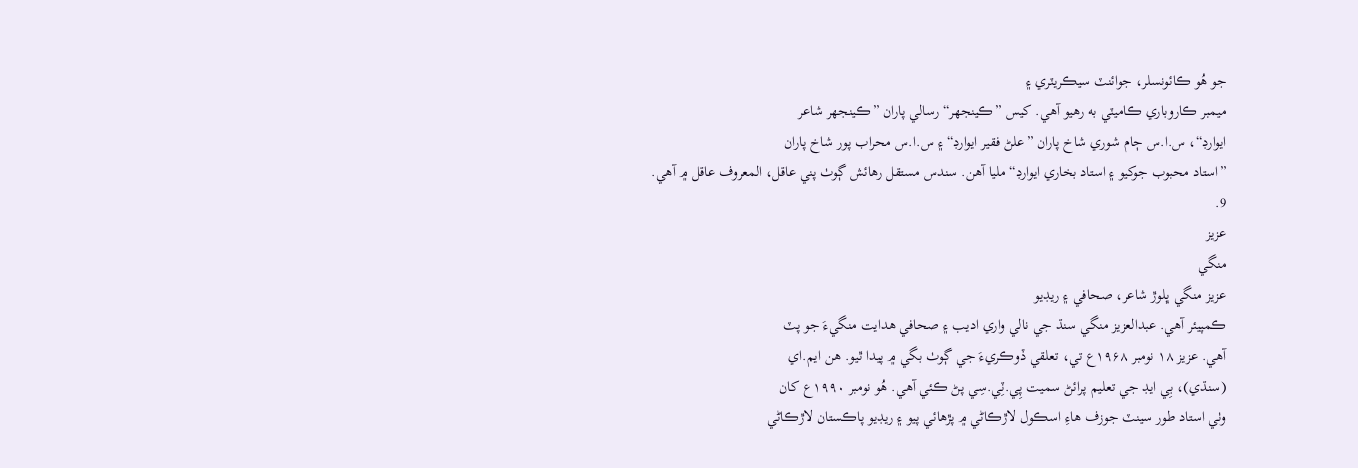جو هُو ڪائونسلر، جوائنٽ سيڪريٽري ۽
ميمبر ڪاروباري ڪاميٽي به رهيو آهي. کيس ”ڪينجهر“ رسالي پاران ”ڪينجهر شاعر
ايوارڊ“، س.ا.س ڄام شوري شاخ پاران ”علڻ فقير ايوارڊ“ ۽ س.ا.س محراب پور شاخ پاران
”استاد محبوب جوکيو ۽ استاد بخاري ايوارڊ“ مليا آهن. سندس مستقل رهائش ڳوٺ پني عاقل، المعروف عاقل ۾ آهي.
9.
عزيز
منگي
عزيز منگي ڀلوڙ شاعر، صحافي ۽ ريڊيو
ڪمپيئر آهي. عبدالعزيز منگي سنڌ جي نالي واري اديب ۽ صحافي هدايت منگيءَ جو پٽ
آهي. عزيز ۱۸ نومبر ۱۹۶۸ع تي، تعلقي ڏوڪريءَ جي ڳوٺ بگي ۾ پيدا ٿيو. هن ايم.اي
(سنڌي)، بِي ايڊ جي تعليم پرائڻ سميت پِي.ٽِي.سِي پڻ ڪئي آهي. هُو نومبر ۱۹۹۰ع کان
وٺي استاد طور سينٽ جوزف هاءِ اسڪول لاڙڪاڻي ۾ پڙهائي پيو ۽ ريڊيو پاڪستان لاڙڪاڻي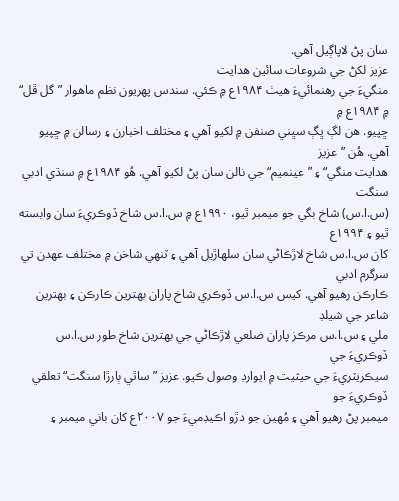سان پڻ لاپاڳيل آهي.
عزيز لکڻ جي شروعات سائين هدايت
منگيءَ جي رهنمائيءَ هيٺ ۱۹۸۴ع ۾ ڪئي. سندس پهريون نظم ماهوار ”گل ڦل“ ۾ ۱۹۸۴ع ۾
ڇپيو. هن لڳ ڀڳ سڀني صنفن ۾ لکيو آهي ۽ مختلف اخبارن ۽ رسالن ۾ ڇپيو آهي. هُن ”عزيز
هدايت منگي“ ۽ ”عينميم“ جي نالن سان پڻ لکيو آهي. هُو ۱۹۸۴ع ۾ سنڌي ادبي سنگت
(س.ا.س) شاخ بگي جو ميمبر ٿيو، ۱۹۹۰ع ۾ س.ا.س شاخ ڏوڪريءَ سان وابسته ٿيو ۽ ۱۹۹۴ع
کان س.ا.س شاخ لاڙڪاڻي سان سلهاڙيل آهي ۽ ٽنهي شاخن ۾ مختلف عهدن تي سرگرم ادبي
ڪارڪن رهيو آهي. کيس س.ا.س ڏوڪري شاخ پاران بهترين ڪارڪن ۽ بهترين شاعر جي شيلڊ
ملي ۽ س.ا.س مرڪز پاران ضلعي لاڙڪاڻي جي بهترين شاخ طور س.ا.س ڏوڪريءَ جي
سيڪريٽريءَ جي حيثيت ۾ ايوارڊ وصول ڪيو. عزيز ”ساٿي ٻارڙا سنگت“ تعلقي ڏوڪريءَ جو
ميمبر پڻ رهيو آهي ۽ مُهين جو دڙو اڪيڊميءَ جو ۲۰۰۷ع کان باني ميمبر ۽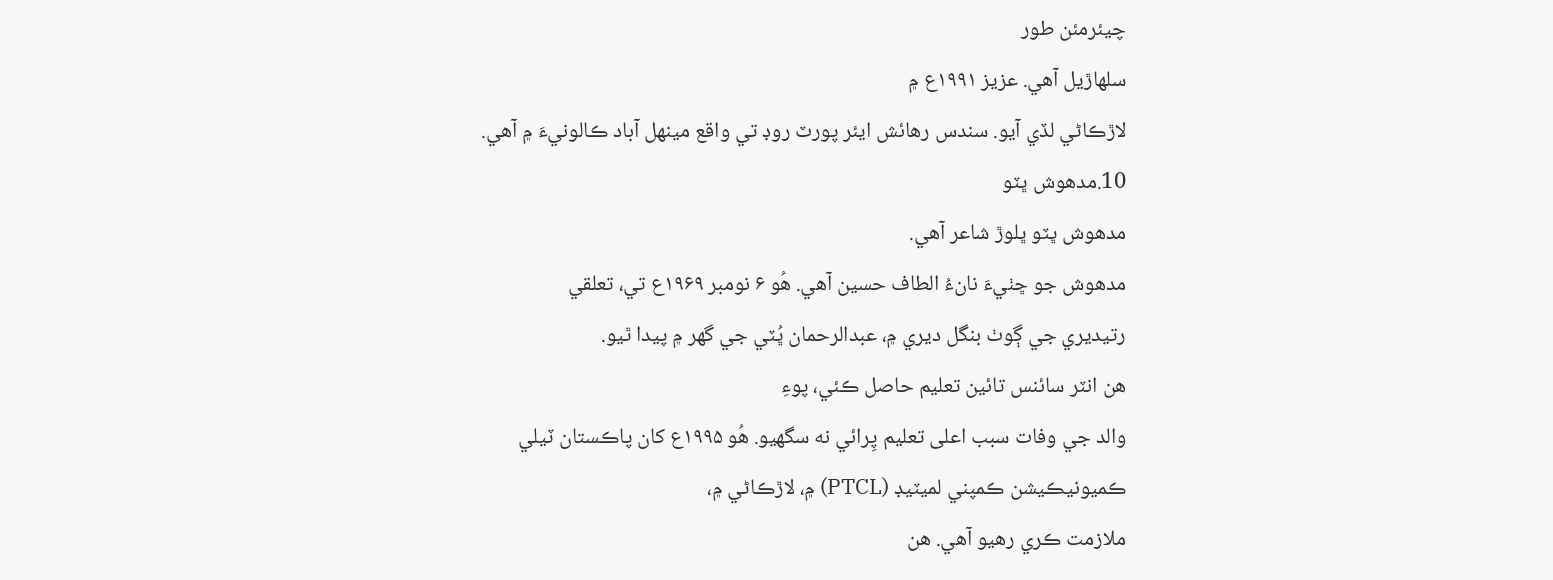چيئرمئن طور
سلهاڙيل آهي. عزيز ۱۹۹۱ع ۾
لاڙڪاڻي لڏي آيو. سندس رهائش ايئر پورٽ روڊ تي واقع مينهل آباد ڪالونيءَ ۾ آهي.
10.مدهوش ڀٽو
مدهوش ڀٽو ڀلوڙ شاعر آهي.
مدهوش جو ڇٺيءَ نانءُ الطاف حسين آهي. هُو ۶ نومبر ۱۹۶۹ع تي، تعلقي
رتيديري جي ڳوٺ بنگل ديري ۾، عبدالرحمان ڀُٽي جي گهر ۾ پيدا ٿيو.
هن انٽر سائنس تائين تعليم حاصل ڪئي، پوءِ
والد جي وفات سبب اعلى تعليم پِرائي نه سگھيو. هُو ۱۹۹۵ع کان پاڪستان ٽيلي
ڪميونيڪيشن ڪمپني لميٽيڊ (PTCL) ۾، لاڙڪاڻي ۾،
ملازمت ڪري رهيو آهي. هن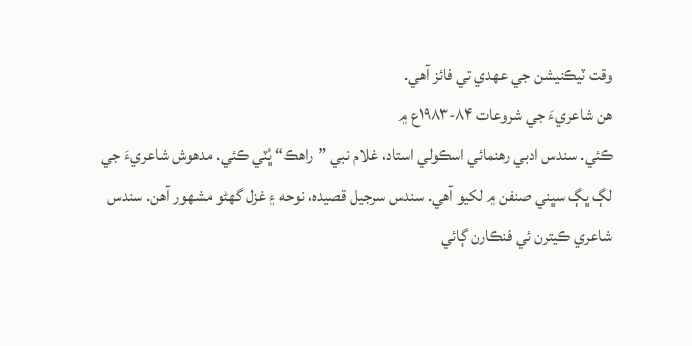وقت ٽيڪنيشن جي عهدي تي فائز آهي.
هن شاعريءَ جي شروعات ۸۴-۱۹۸۳ع ۾
ڪئي. سندس ادبي رهنمائي اسڪولي استاد، غلام نبي ”راهڪ“ ڀُٽي ڪئي. مدهوش شاعريءَ جي
لڳ ڀڳ سڀني صنفن ۾ لکيو آهي. سندس سرجيل قصيده، نوحه ۽ غزل گھڻو مشهور آهن. سندس
شاعري ڪيترن ئي فنڪارن ڳائي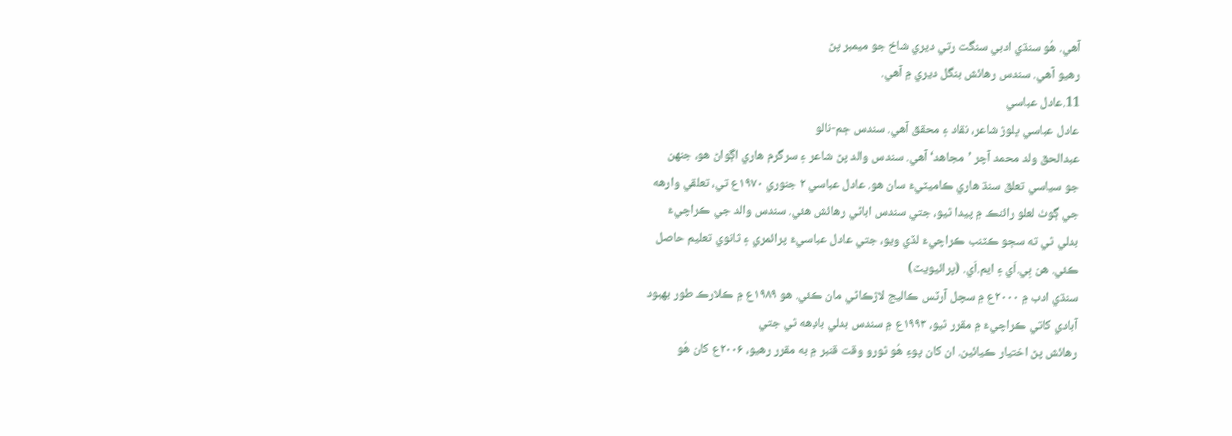آهي. هُو سنڌي ادبي سنگت رتي ديري شاخ جو ميمبر پڻ
رهيو آهي. سندس رهائش بنگل ديري ۾ آهي.
11.عادل عباسي
عادل عباسي ڀلوڙ شاعر، نقاد ۽ محقق آهي. سندس ڄم-نالو
عبدالحق ولد محمد آچر ’مجاهد‘ آهي. سندس والد پڻ شاعر ۽ سرگرم هاري اڳواڻ هو، جنهن
جو سياسي تعلق سنڌ هاري ڪاميٽيءَ سان هو. عادل عباسي ۲ جنوري ۱۹۷۰ع تي، تعلقي وارهه
جي ڳوٺ لعلو رائنڪ ۾ پيدا ٿيو، جتي سندس اباڻي رهائش هئي. سندس والد جي ڪراچيءَ
بدلي ٿي ته سڄو ڪٽنب ڪراچيءَ لڏي ويو، جتي عادل عباسيءَ پرائمري ۽ ثانوي تعليم حاصل
ڪئي. هن بِي.اَي ۽ ايم.اَي. (پرائيويٽ)
سنڌي ادب ۾ ۲۰۰۰ع ۾ سچل آرٽس ڪاليج لاڙڪاڻي مان ڪئي. هو ۱۹۸۹ع ۾ ڪلارڪ طور بهبود
آبادي کاتي ڪراچيءَ ۾ مقرر ٿيو، ۱۹۹۳ع ۾ سندس بدلي باڊهه ٿي جتي
رهائش پڻ اختيار ڪيائين. ان کان پوءِ هُو ٿورو وقت قنبر ۾ به مقرر رهيو، ۲۰۰۶ع کان هُو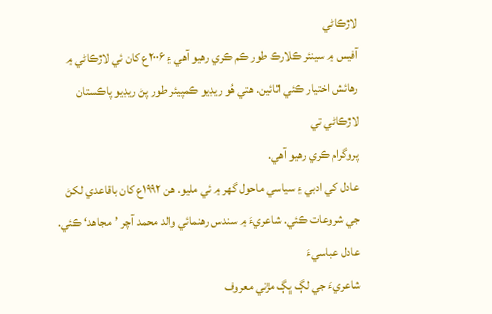لاڙڪاڻي
آفيس ۾ سينئر ڪلارڪ طور ڪم ڪري رهيو آهي ۽ ۲۰۰۶ع کان ئي لاڙڪاڻي ۾
رهائش اختيار ڪئي اٿائين. هتي هُو ريڊيو ڪمپيئر طور پڻ ريڊيو پاڪستان لاڙڪاڻي تي
پروگرام ڪري رهيو آهي.
عادل کي ادبي ۽ سياسي ماحول گهر ۾ ئي مليو. هن ۱۹۹۲ع کان باقاعدي لکڻ
جي شروعات ڪئي. شاعريءَ ۾ سندس رهنمائي والد محمد آچر ’مجاهد‘ ڪئي. عادل عباسيءَ
شاعريءَ جي لڳ ڀڳ مڙني معروف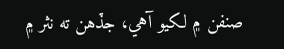صنفن ۾ لکيو آهي، جڏهن ته نثر ۾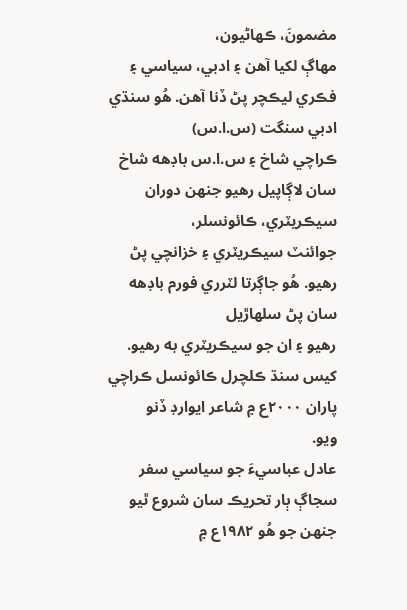مضمونَ، ڪهاڻيون،
مهاڳ لکيا آهن ۽ ادبي، سياسي ۽ فڪري ليڪچر پڻ ڏنا آهن. هُو سنڌي ادبي سنگت (س.ا.س)
ڪراچي شاخ ۽ س.ا.س باڊهه شاخ سان لاڳاپيل رهيو جنهن دوران سيڪريٽري، ڪائونسلر،
جوائنٽ سيڪريٽري ۽ خزانچي پڻ رهيو. هُو جاڳرتا لٽرري فورم باڊهه سان پڻ سلهاڙيل
رهيو ۽ ان جو سيڪريٽري به رهيو. کيس سنڌ ڪلچرل ڪائونسل ڪراچي پاران ۲۰۰۰ع ۾ شاعر ايوارڊ ڏنو
ويو.
عادل عباسيءَ جو سياسي سفر سجاڳ ٻار تحريڪ سان شروع ٿيو
جنهن جو هُو ۱۹۸۲ع ۾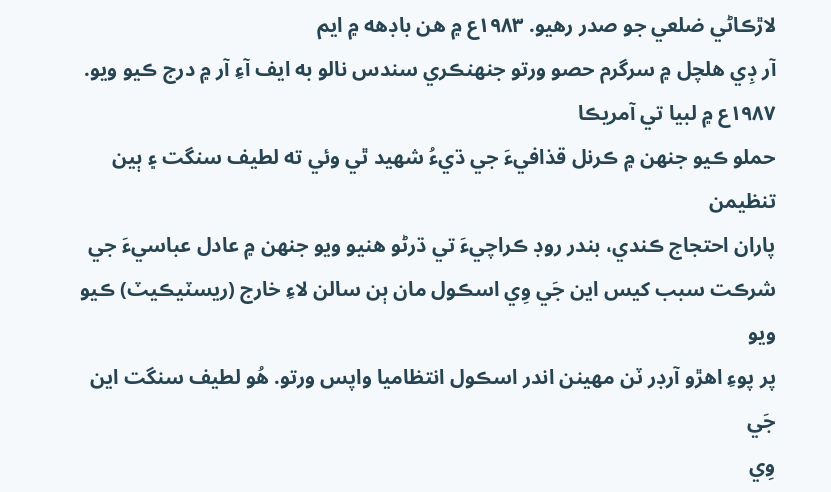لاڙڪاڻي ضلعي جو صدر رهيو. ۱۹۸۳ع ۾ هن باڊهه ۾ ايم
آر ڊِي هلچل ۾ سرگرم حصو ورتو جنهنڪري سندس نالو به ايف آءِ آر ۾ درج ڪيو ويو. ۱۹۸۷ع ۾ لبيا تي آمريڪا
حملو ڪيو جنهن ۾ ڪرنل قذافيءَ جي ڌيءُ شهيد ٿي وئي ته لطيف سنگت ۽ ٻين تنظيمن
پاران احتجاج ڪندي، بندر روڊ ڪراچيءَ تي ڌرڻو هنيو ويو جنهن ۾ عادل عباسيءَ جي
شرڪت سبب کيس اين جَي وِي اسڪول مان ٻن سالن لاءِ خارج (ريسٽيڪيٽ) ڪيو ويو
پر پوءِ اهڙو آرڊر ٽن مهينن اندر اسڪول انتظاميا واپس ورتو. هُو لطيف سنگت اين جَي
وِي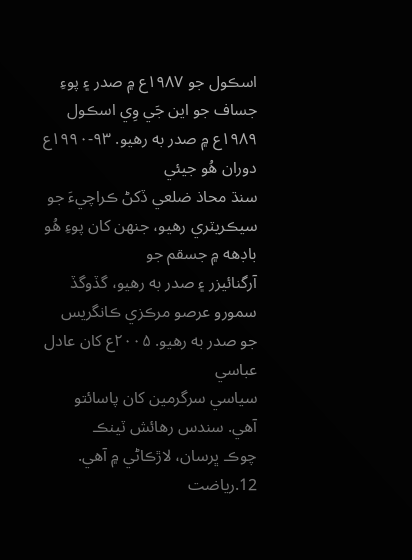اسڪول جو ۱۹۸۷ع ۾ صدر ۽ پوءِ جساف جو اين جَي وِي اسڪول ۱۹۸۹ع ۾ صدر به رهيو. ۹۳-۱۹۹۰ع دوران هُو جيئي
سنڌ محاذ ضلعي ڏکڻ ڪراچيءَ جو سيڪريٽري رهيو، جنهن کان پوءِ هُو باڊهه ۾ جسقم جو
آرگنائيزر ۽ صدر به رهيو، گڏوگڏ سمورو عرصو مرڪزي ڪانگريس جو صدر به رهيو. ۲۰۰۵ع کان عادل عباسي
سياسي سرگرمين کان پاسائتو آهي. سندس رهائش ٽينڪ
چوڪ ڀرسان، لاڙڪاڻي ۾ آهي.
12.رياضت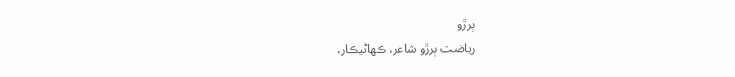ٻرڙو
رياضت ٻرڙو شاعر، ڪهاڻيڪار،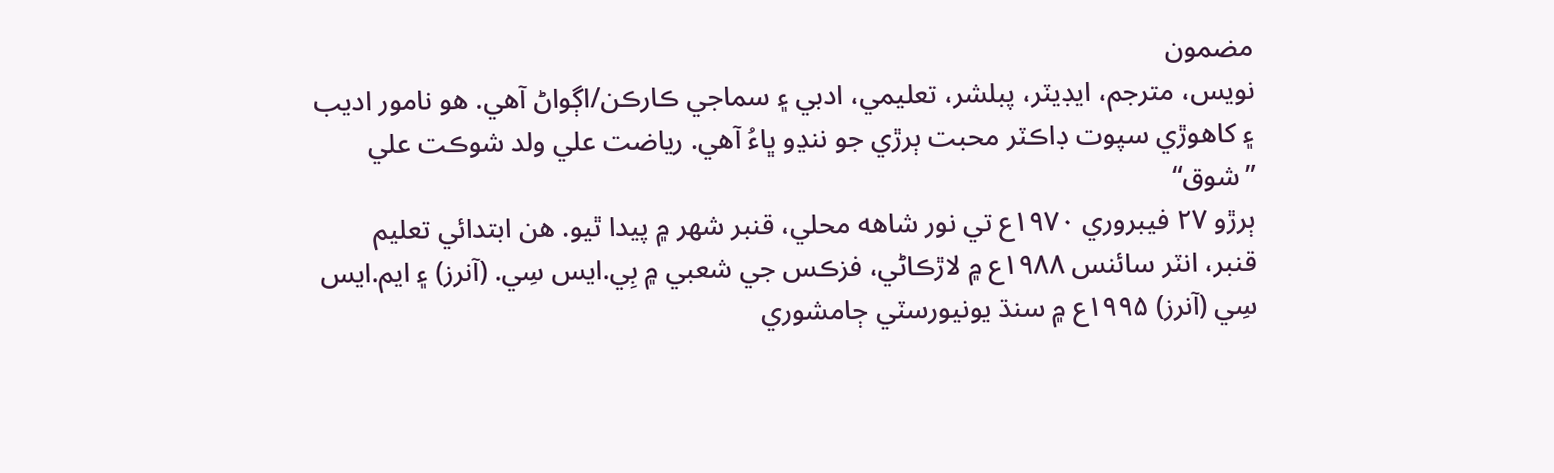مضمون
نويس، مترجم، ايڊيٽر، پبلشر، تعليمي، ادبي ۽ سماجي ڪارڪن/اڳواڻ آهي. هو نامور اديب
۽ کاهوڙي سپوت ڊاڪٽر محبت ٻرڙي جو ننڍو ڀاءُ آهي. رياضت علي ولد شوڪت علي ”شوق“
ٻرڙو ۲۷ فيبروري ۱۹۷۰ع تي نور شاهه محلي، قنبر شهر ۾ پيدا ٿيو. هن ابتدائي تعليم
قنبر، انٽر سائنس ۱۹۸۸ع ۾ لاڙڪاڻي، فزڪس جي شعبي ۾ بِي.ايس سِي. (آنرز) ۽ ايم.ايس
سِي (آنرز) ۱۹۹۵ع ۾ سنڌ يونيورسٽي ڄامشوري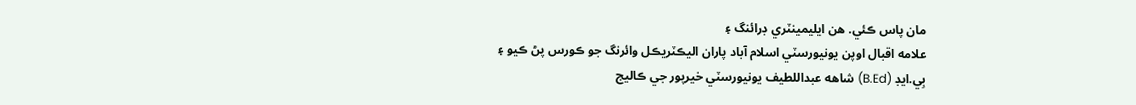مان پاس ڪئي. هن ايليمينٽري ڊرائنگ ۽
علامه اقبال اوپن يونيورسٽي اسلام آباد پاران اليڪٽريڪل وائرنگ جو ڪورس پڻ ڪيو ۽
بِي.ايڊ (B.Ed) شاهه عبداللطيف يونيورسٽي خيرپور جي ڪاليج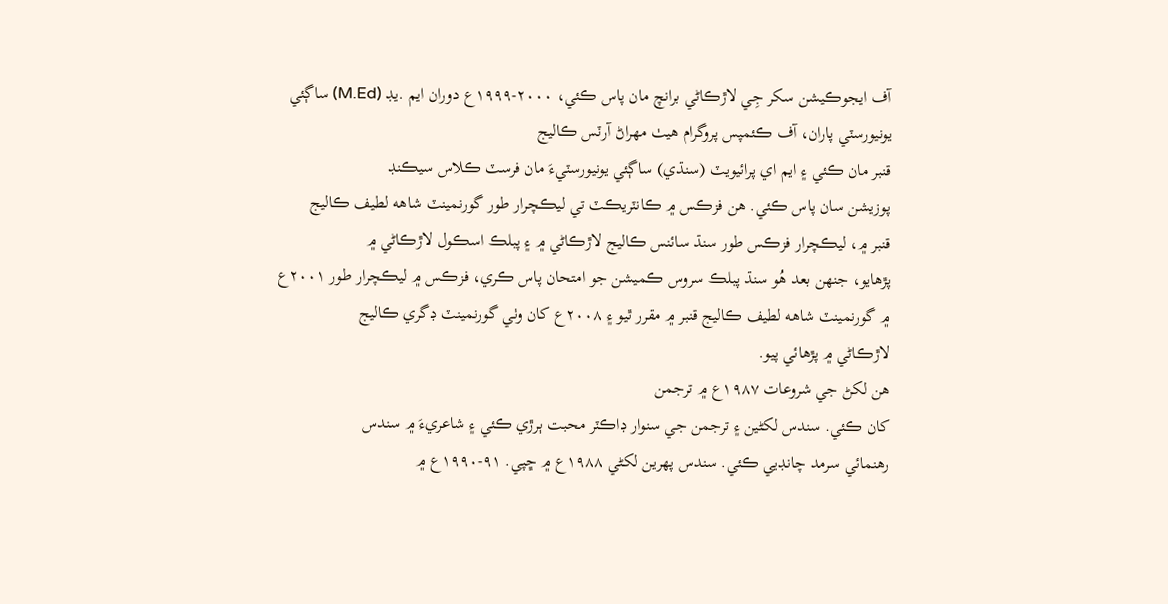آف ايجوڪيشن سکر جِي لاڙڪاڻي برانچ مان پاس ڪئي، ۲۰۰۰-۱۹۹۹ع دوران ايم .يڊ (M.Ed) ساڳئي يونيورسٽي پاران، آف ڪئمپس پروگرام هيٺ مهراڻ آرٽس ڪاليج
قنبر مان ڪئي ۽ ايم اي پرائيويٽ (سنڌي) ساڳئي يونيورسٽيءَ مان فرسٽ ڪلاس سيڪنڊ
پوزيشن سان پاس ڪئي. هن فزڪس ۾ ڪانٽريڪٽ تي ليڪچرار طور گورنمينٽ شاهه لطيف ڪاليج
قنبر ۾، ليڪچرار فزڪس طور سنڌ سائنس ڪاليج لاڙڪاڻي ۾ ۽ پبلڪ اسڪول لاڙڪاڻي ۾
پڙهايو، جنهن بعد هُو سنڌ پبلڪ سروس ڪميشن جو امتحان پاس ڪري، فزڪس ۾ ليڪچرار طور ۲۰۰۱ع
۾ گورنمينٽ شاهه لطيف ڪاليج قنبر ۾ مقرر ٿيو ۽ ۲۰۰۸ع کان وٺي گورنمينٽ ڊگري ڪاليج
لاڙڪاڻي ۾ پڙهائي پيو.
هن لکڻ جي شروعات ۱۹۸۷ع ۾ ترجمن
کان ڪئي. سندس لکڻين ۽ ترجمن جي سنوار ڊاڪٽر محبت ٻرڙي ڪئي ۽ شاعريءَ ۾ سندس
رهنمائي سرمد چانڊيي ڪئي. سندس پهرين لکڻي ۱۹۸۸ع ۾ ڇپي. ۹۱-۱۹۹۰ع ۾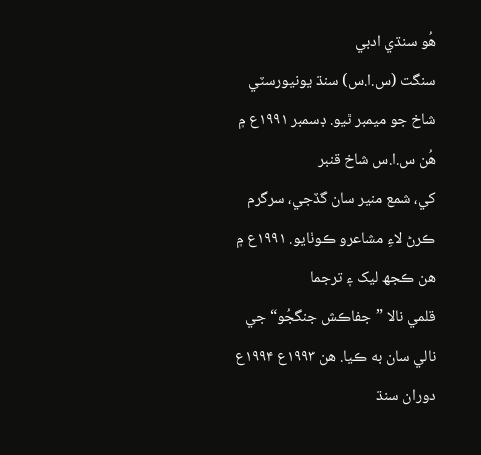هُو سنڌي ادبي
سنگت (س.ا.س) سنڌ يونيورسٽي شاخ جو ميمبر ٿيو. ڊسمبر ۱۹۹۱ع ۾ هُن س.ا.س شاخ قنبر
کي، شمع منير سان گڏجي، سرگرم ڪرڻ لاءِ مشاعرو ڪوٺايو. ۱۹۹۱ع ۾ هن ڪجھ ليک ۽ ترجما
قلمي نالا ”جفاڪش جنگجُو“ جي نالي سان به ڪيا. هن ۱۹۹۳ع ۱۹۹۴ع دوران سنڌ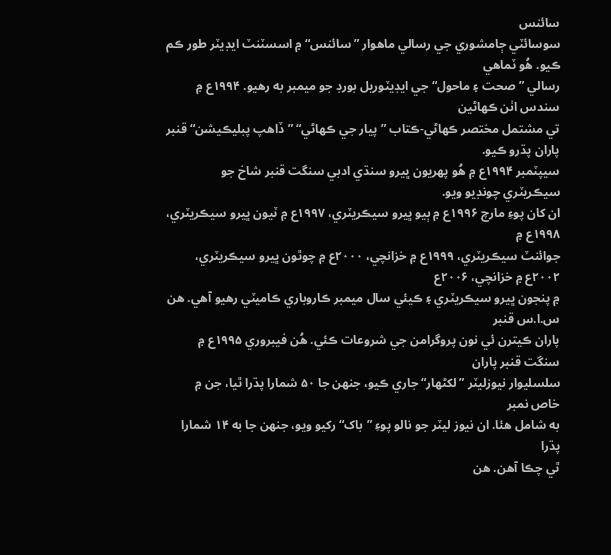سائنس
سوسائٽي ڄامشوري جي رسالي ماهوار ”سائنس“ ۾ اسسٽنٽ ايڊيٽر طور ڪم ڪيو. هُو ٽماهي
رسالي ”صحت ۽ ماحول“ جي ايڊيٽوريل بورڊ جو ميمبر به رهيو. ۱۹۹۴ع ۾ سندس اٺن ڪهاڻين
تي مشتمل مختصر ڪهاڻي-ڪتاب ”پيار جي ڪهاڻي“ ”ڏاهپ پبليڪيشن“ قنبر پاران پڌرو ڪيو.
سيپٽمبر ۱۹۹۴ع ۾ هُو پهريون ڀيرو سنڌي ادبي سنگت قنبر شاخ جو سيڪريٽري چونڊيو ويو.
ان کان پوءِ مارچ ۱۹۹۶ع ۾ ٻيو ڀيرو سيڪريٽري، ۱۹۹۷ع ۾ ٽيون ڀيرو سيڪريٽري، ۱۹۹۸ع ۾
جوائنٽ سيڪريٽري، ۱۹۹۹ع ۾ خزانچي، ۲۰۰۰ع ۾ چوٿون ڀيرو سيڪريٽري، ۲۰۰۲ع ۾ خزانچي، ۲۰۰۶ع
۾ پنجون ڀيرو سيڪريٽري ۽ ڪيئي سال ميمبر ڪاروباري ڪاميٽي رهيو آهي. هن س.ا.س قنبر
پاران ڪيترن ئي نون پروگرامن جي شروعات ڪئي. هُن فيبروري ۱۹۹۵ع ۾ سنگت قنبر پاران
سلسليوار نيوزليٽر ”لکڻهار“ جاري ڪيو، جنهن جا ۵۰ شمارا پڌرا ٿيا، جن ۾ خاص نمبر
به شامل هئا. ان نيوز ليٽر جو نالو پوءِ ”باک“ رکيو ويو، جنهن جا به ۱۴ شمارا پڌرا
ٿي چڪا آهن. هن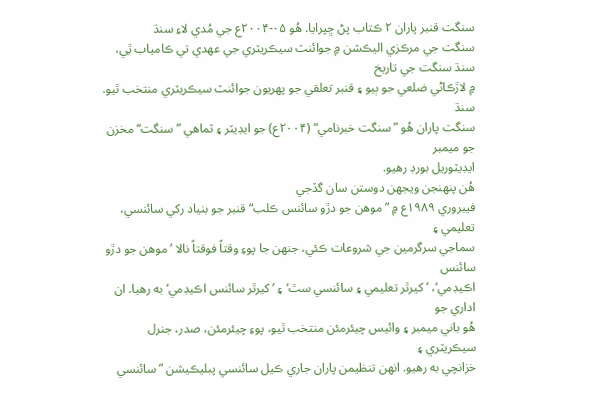سنگت قنبر پاران ۲ ڪتاب پڻ ڇپرايا. هُو ۰۵-۲۰۰۴ع جي مُدي لاءِ سنڌ
سنگت جي مرڪزي اليڪشن ۾ جوائنٽ سيڪريٽري جي عهدي تي ڪامياب ٿِي، سنڌ سنگت جي تاريخ
۾ لاڙڪاڻي ضلعي جو ٻيو ۽ قنبر تعلقي جو پهريون جوائنٽ سيڪريٽري منتخب ٿيو. سنڌ
سنگت پاران هُو ”سنگت خبرنامي“ (۲۰۰۴ع) جو ايڊيٽر ۽ ٽماهي ”سنگت“ مخزن جو ميمبر
ايڊيٽوريل بورڊ رهيو.
هُن پنهنجن ويجھن دوستن سان گڏجي
فيبروري ۱۹۸۹ع ۾ ”موهن جو دڙو سائنس ڪلب“ قنبر جو بنياد رکي سائنسي، تعليمي ۽
سماجي سرگرمين جي شروعات ڪئي، جنهن جا پوءِ وقتاً فوقتاً نالا ’موهن جو دڙو سائنس
اڪيڊمي‘، ’کيرٿر تعليمي ۽ سائنسي سٿ‘ ۽ ’کيرٿر سائنس اڪيڊمي‘ به رهيا. ان اداري جو
هُو باني ميمبر ۽ وائيس چيئرمئن منتخب ٿيو، پوءِ چيئرمئن، صدر، جنرل سيڪريٽري ۽
خزانچي به رهيو. انهن تنظيمن پاران جاري ڪيل سائنسي پبليڪيشن ”سائنسي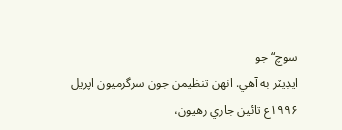سوچ“ جو
ايڊيٽر به آهي. انهن تنظيمن جون سرگرميون اپريل ۱۹۹۶ع تائين جاري رهيون،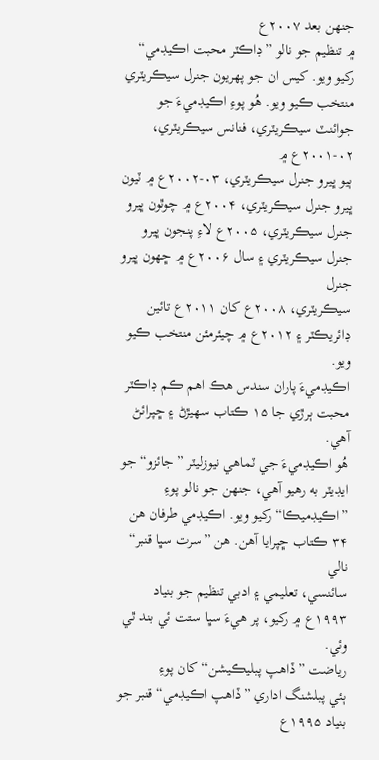جنهن بعد ۲۰۰۷ع
۾ تنظيم جو نالو ”ڊاڪٽر محبت اڪيڊمي“ رکيو ويو. کيس ان جو پهريون جنرل سيڪريٽري
منتخب ڪيو ويو. هُو پوءِ اڪيڊميءَ جو جوائنٽ سيڪريٽري، فنانس سيڪريٽري، ۰۲-۲۰۰۱ع ۾
ٻيو ڀيرو جنرل سيڪريٽري، ۰۳-۲۰۰۲ع ۾ ٽيون ڀيرو جنرل سيڪريٽري، ۲۰۰۴ع ۾ چوٿون ڀيرو
جنرل سيڪريٽري، ۲۰۰۵ع لاءِ پنجون ڀيرو جنرل سيڪريٽري ۽ سال ۲۰۰۶ع ۾ ڇهون ڀيرو جنرل
سيڪريٽري، ۲۰۰۸ع کان ۲۰۱۱ع تائين ڊائريڪٽر ۽ ۲۰۱۲ع ۾ چيئرمئن منتخب ڪيو ويو.
اڪيڊميءَ پاران سندس هڪ اهم ڪم ڊاڪٽر محبت ٻرڙي جا ۱۵ ڪتاب سهيڙڻ ۽ ڇپرائڻ آهي.
هُو اڪيڊميءَ جي ٽماهي نيوزليٽر ”جائزو“ جو ايڊيٽر به رهيو آهي، جنهن جو نالو پوءِ
”اڪيڊميڪا“ رکيو ويو. اڪيڊمي طرفان هن ۳۴ ڪتاب ڇپرايا آهن. هن ”سرت سڀا قنبر“ نالي
سائنسي، تعليمي ۽ ادبي تنظيم جو بنياد ۱۹۹۳ع ۾ رکيو، پر هيءَ سڀا ستت ئي بند ٿي
وئي.
رياضت ”ڏاهپ پبليڪيشن“ کان پوءِ
ٻئي پبلشنگ اداري ”ڏاهپ اڪيڊمي“ قنبر جو بنياد ۱۹۹۵ع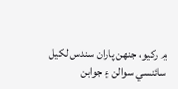۾ رکيو، جنهن پاران سندس لکيل
سائنسي سوالن ۽ جوابن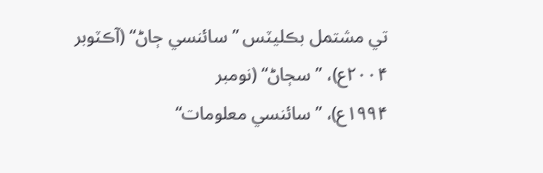تي مشتمل بڪليٽس ”سائنسي ڄاڻ“ (آڪٽوبر ۲۰۰۴ع)، ”سڄاڻ“ (نومبر
۱۹۹۴ع)، ”سائنسي معلومات“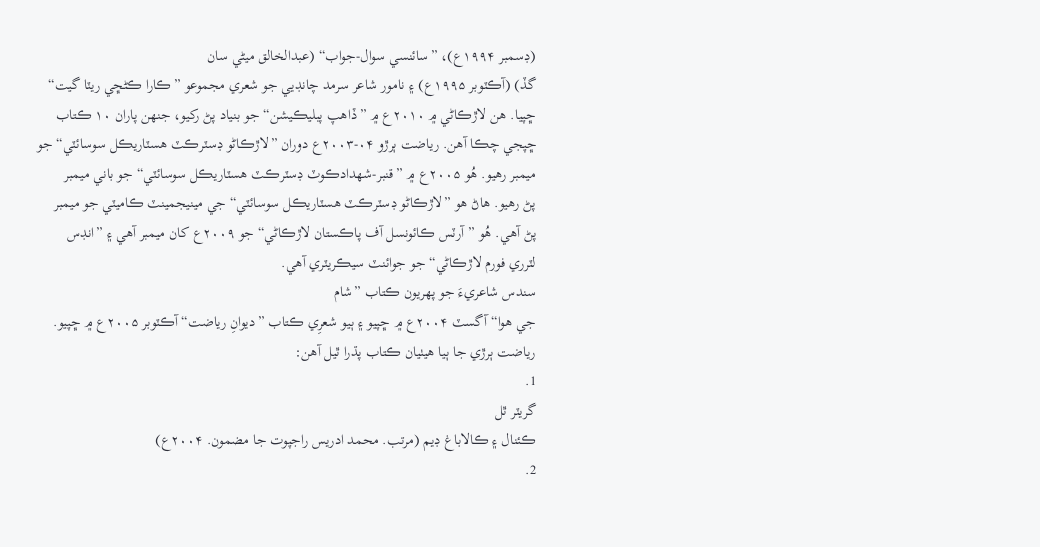(ڊسمبر ۱۹۹۴ع)، ”سائنسي سوال-جواب“ (عبدالخالق ميڻي سان
گڏ) (آڪٽوبر ۱۹۹۵ع) ۽ نامور شاعر سرمد چانڊيي جو شعري مجموعو ”ڪارا ڪڻڇي ريٽا گيت“
ڇپيا. هن لاڙڪاڻي ۾ ۲۰۱۰ع ۾ ”ڏاهپ پبليڪيشن“ جو بنياد پڻ رکيو، جنهن پاران ۱۰ ڪتاب
ڇپجي چڪا آهن. رياضت ٻرڙو ۰۴-۲۰۰۳ع دوران ”لاڙڪاڻو ڊسٽرڪٽ هسٽاريڪل سوسائٽي“ جو
ميمبر رهيو. هُو ۲۰۰۵ع ۾ ”قنبر-شهدادڪوٽ ڊسٽرڪٽ هسٽاريڪل سوسائٽي“ جو باني ميمبر
پڻ رهيو. هاڻ هو ”لاڙڪاڻو ڊسٽرڪٽ هسٽاريڪل سوسائٽي“ جي مينيجمينٽ ڪاميٽي جو ميمبر
پڻ آهي. هُو ”آرٽس ڪائونسل آف پاڪستان لاڙڪاڻي“ جو ۲۰۰۹ع کان ميمبر آهي ۽ ”انڊس
لٽرري فورم لاڙڪاڻي“ جو جوائنٽ سيڪريٽري آهي.
سندس شاعريءَ جو پهريون ڪتاب ”شام
جي هوا“ آگسٽ ۲۰۰۴ع ۾ ڇپيو ۽ ٻيو شعرِي ڪتاب ”ديوانِ رياضت“ آڪٽوبر ۲۰۰۵ع ۾ ڇپيو.
رياضت ٻرڙي جا ٻيا هيٺيان ڪتاب پڌرا ٿيل آهن:
1.
گريٽر ٿل
ڪئنال ۽ ڪالاباغ ڊيم (مرتب. محمد ادريس راجپوت جا مضمون. ۲۰۰۴ع)
2.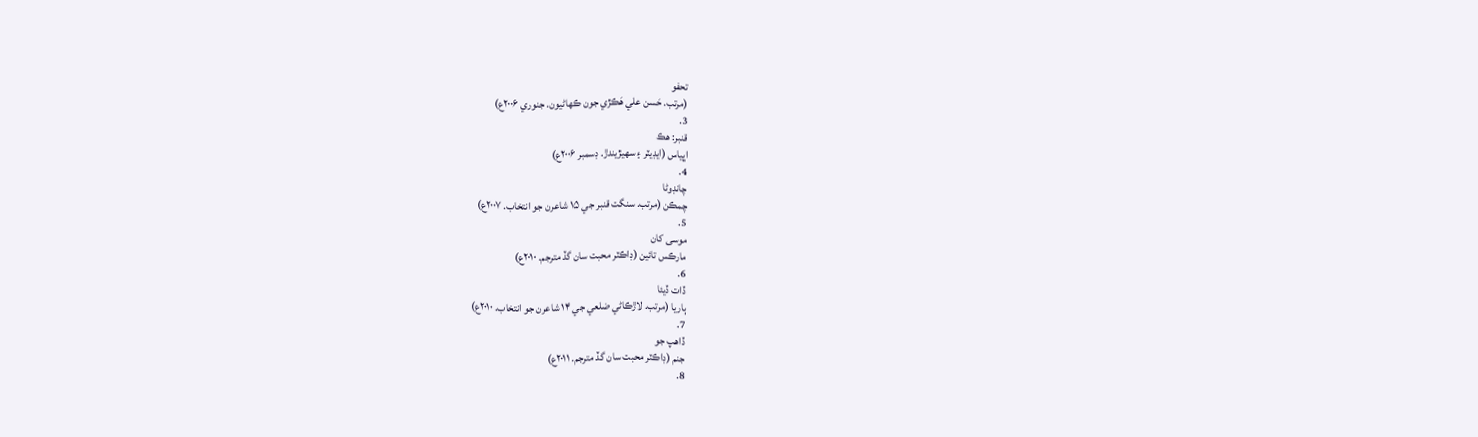تحفو
(مرتب. حَسن علي هَڪڙي جون ڪهاڻيون. جنوري ۲۰۰۶ع)
3.
قنبر: هڪ
اڀياس (ايڊيٽر ۽ سهيڙيندڙ. ڊسمبر ۲۰۰۶ع)
4.
چانڊوڻا
چمڪن (مرتب. سنگت قنبر جي ۱۵ شاعرن جو انتخاب. ۲۰۰۷ع)
5.
موسى کان
مارڪس تائين (ڊاڪٽر محبت سان گڏ مترجم. ۲۰۱۰ع)
6.
ڏات ڏيئا
ٻاريا (مرتب. لاڙڪاڻي ضلعي جي ۱۴ شاعرن جو انتخاب. ۲۰۱۰ع)
7.
ڏاهپ جو
جنم (ڊاڪٽر محبت سان گڏ مترجم. ۲۰۱۱ع)
8.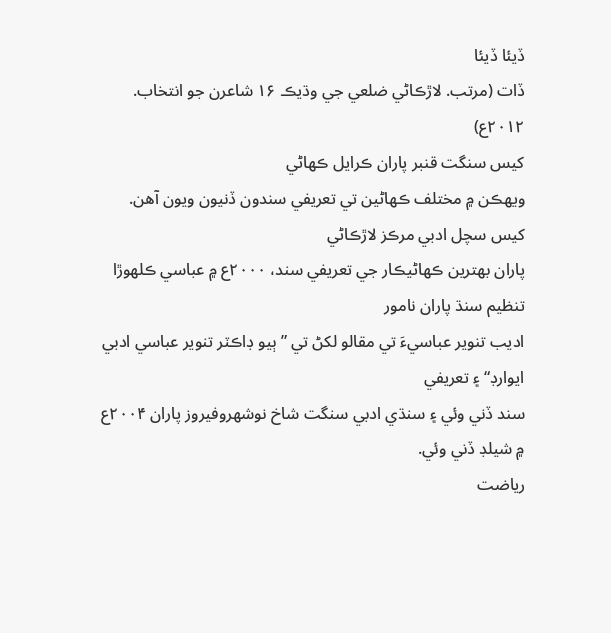ڏيئا ڏيئا
ڏات (مرتب. لاڙڪاڻي ضلعي جي وڌيڪ ۱۶ شاعرن جو انتخاب. ۲۰۱۲ع)
کيس سنگت قنبر پاران ڪرايل ڪهاڻي
ويهڪن ۾ مختلف ڪهاڻين تي تعريفي سندون ڏنيون ويون آهن. کيس سچل ادبي مرڪز لاڙڪاڻي
پاران بهترين ڪهاڻيڪار جي تعريفي سند، ۲۰۰۰ع ۾ عباسي ڪلهوڙا تنظيم سنڌ پاران نامور
اديب تنوير عباسيءَ تي مقالو لکڻ تي ”ٻيو ڊاڪٽر تنوير عباسي ادبي ايوارڊ“ ۽ تعريفي
سند ڏني وئي ۽ سنڌي ادبي سنگت شاخ نوشهروفيروز پاران ۲۰۰۴ع ۾ شيلڊ ڏني وئي.
رياضت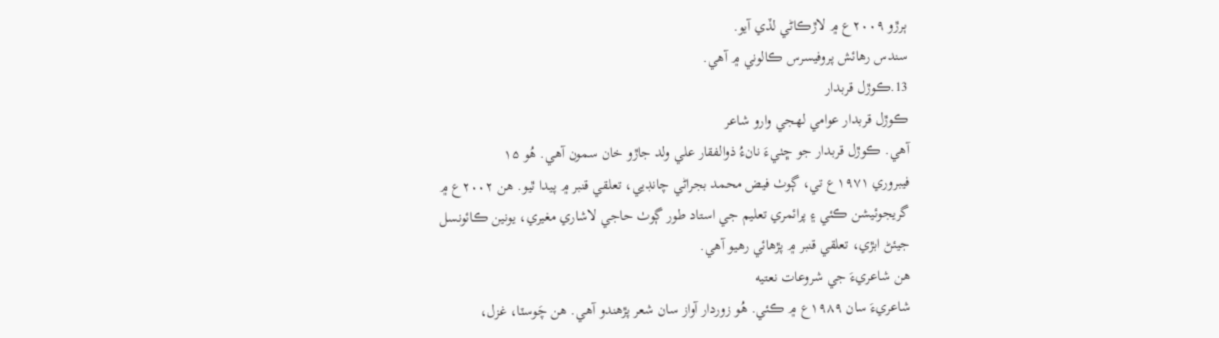ٻرڙو ۲۰۰۹ع ۾ لاڙڪاڻي لڏي آيو.
سندس رهائش پروفيسرس ڪالوني ۾ آهي.
13.ڪوڙل قربدار
ڪوڙل قربدار عوامي لهجي وارو شاعر
آهي. ڪوڙل قربدار جو ڇٺيءَ نانءُ ذوالفقار علي ولد جاڙو خان سمون آهي. هُو ۱۵
فيبروري ۱۹۷۱ع تي، ڳوٺ فيض محمد بجراڻي چانڊيي، تعلقي قنبر ۾ پيدا ٿيو. هن ۲۰۰۲ع ۾
گريجوئيشن ڪئي ۽ پرائمري تعليم جي استاد طور ڳوٺ حاجي لاشاري مغيري، يونين ڪائونسل
جيئڻ ابڙي، تعلقي قنبر ۾ پڙهائي رهيو آهي.
هن شاعريءَ جي شروعات نعتيه
شاعريءَ سان ۱۹۸۹ع ۾ ڪئي. هُو زوردار آواز سان شعر پڙهندو آهي. هن چَوسٽا، غزل،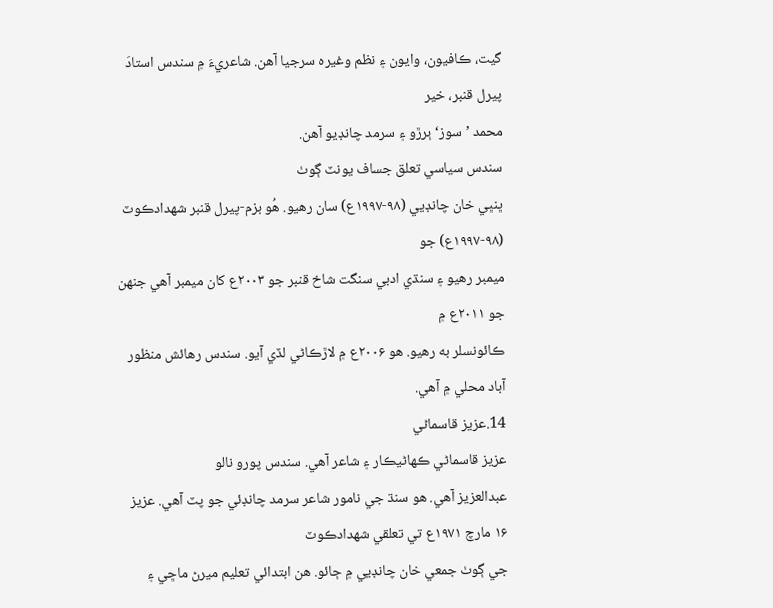گيت، ڪافيون، وايون ۽ نظم وغيره سرجيا آهن. شاعريءَ ۾ سندس استادَ پيرل قنبر، خير
محمد ’سوز‘ ٻرڙو ۽ سرمد چانڊيو آهن.
سندس سياسي تعلق جساف يونٽ ڳوٺ
ڀنڀي خان چانڊيي (۹۸-۱۹۹۷ع) سان رهيو. هُو بزم-پيرل قنبر شهدادڪوٽ (۹۸-۱۹۹۷ع) جو
ميمبر رهيو ۽ سنڌي ادبي سنگت شاخ قنبر جو ۲۰۰۳ع کان ميمبر آهي جنهن جو ۲۰۱۱ع ۾
ڪائونسلر به رهيو. هو ۲۰۰۶ع ۾ لاڙڪاڻي لڏي آيو. سندس رهائش منظور آباد محلي ۾ آهي.
14.عزيز قاسماڻي
عزيز قاسماڻي ڪهاڻيڪار ۽ شاعر آهي. سندس پورو نالو
عبدالعزيز آهي. هو سنڌ جي نامور شاعر سرمد چانڊئي جو پٽ آهي. عزيز ۱۶ مارچ ۱۹۷۱ع تي تعلقي شهدادڪوٽ
جي ڳوٺ جمعي خان چانڊيي ۾ ڄائو. هن ابتدائي تعليم ميرڻ ماڇي ۽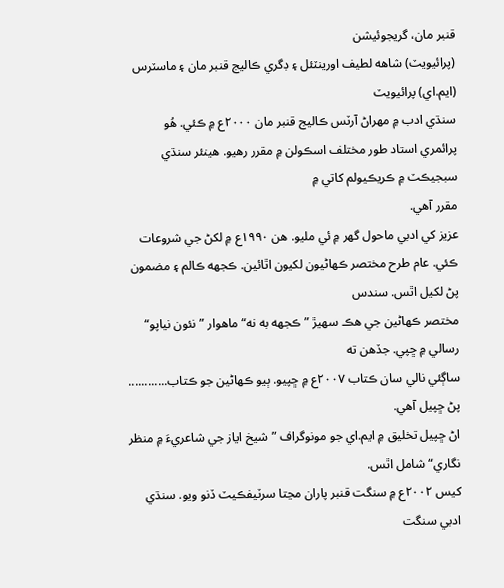قنبر مان، گريجوئيشن
(پرائيويٽ) شاهه لطيف اورينٽئل ۽ ڊگري ڪاليج قنبر مان ۽ ماسٽرس (ايم.اي) پرائيويٽ
سنڌي ادب ۾ مهراڻ آرٽس ڪاليج قنبر مان ۲۰۰۰ع ۾ ڪئي. هُو
پرائمري استاد طور مختلف اسڪولن ۾ مقرر رهيو. هينئر سنڌي سبجيڪٽ ۾ ڪريڪيولم کاتي ۾
مقرر آهي.
عزيز کي ادبي ماحول گهر ۾ ئي مليو. هن ۱۹۹۰ع ۾ لکڻ جي شروعات
ڪئي. عام طرح مختصر ڪهاڻيون لکيون اٿائين. ڪجهه ڪالم ۽ مضمون پڻ لکيل اٿس. سندس
مختصر ڪهاڻين جي هڪ سهيڙ ”ڪجهه به نه“ ماهوار ”نئون نياپو“ رسالي ۾ ڇپي. جڏهن ته
ساڳئي نالي سان ڪتاب ۲۰۰۷ع ۾ ڇپيو. ٻيو ڪهاڻين جو ڪتاب............ پڻ ڇپيل آهي.
اڻ ڇپيل تخليق ۾ ايم.اي جو مونوگراف ”شيخ اياز جي شاعريءَ ۾ منظر نگاري“ شامل اٿس.
کيس ۲۰۰۲ع ۾ سنگت قنبر پاران مڃتا سرٽيفڪيٽ ڏنو ويو. سنڌي ادبي سنگت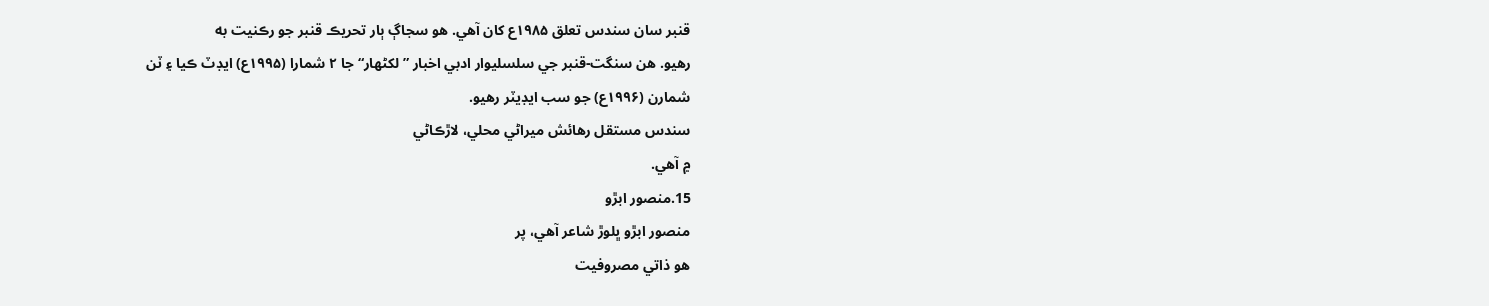قنبر سان سندس تعلق ۱۹۸۵ع کان آهي. هو سجاڳ ٻار تحريڪ قنبر جو رڪنيت به
رهيو. هن سنگت-قنبر جي سلسليوار ادبي اخبار ”لکڻهار“ جا ۲ شمارا (۱۹۹۵ع) ايڊٽ ڪيا ۽ ٽن
شمارن (۱۹۹۶ع) جو سب ايڊيٽر رهيو.
سندس مستقل رهائش ميراڻي محلي، لاڙڪاڻي
۾ آهي.
15.منصور ابڙو
منصور ابڙو ڀلوڙ شاعر آهي، پر
هو ذاتي مصروفيت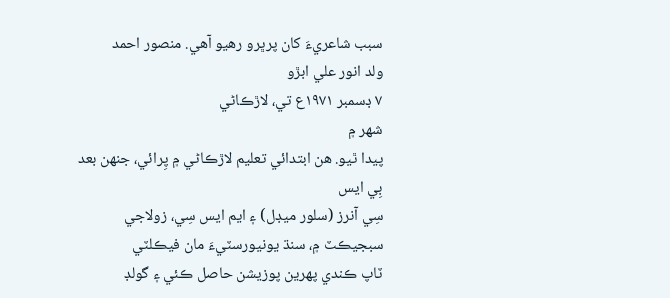سبب شاعريءَ کان پرڀرو رهيو آهي. منصور احمد
ولد انور علي ابڙو
۷ ڊسمبر ۱۹۷۱ع تي، لاڙڪاڻي
شهر ۾
پيدا ٿيو. هن ابتدائي تعليم لاڙڪاڻي ۾ پِرائي، جنهن بعد بِي ايس
سِي آنرز (سلور ميڊل) ۽ ايم ايس سِي، زولاجي سبجيڪٽ ۾، سنڌ يونيورسٽيءَ مان فيڪلٽي
ٽاپ ڪندي پهرين پوزيشن حاصل ڪئي ۽ گولڊ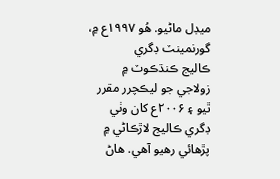ميڊل ماڻيو. هُو ۱۹۹۷ع ۾، گورنمينٽ ڊگري
ڪاليج ڪنڌڪوٽ ۾ زولاجي جو ليڪچرر مقرر ٿيو ۽ ۲۰۰۶ع کان وٺي ڊگري ڪاليج لاڙڪاڻي ۾
پڙهائي رهيو آهي. هاڻ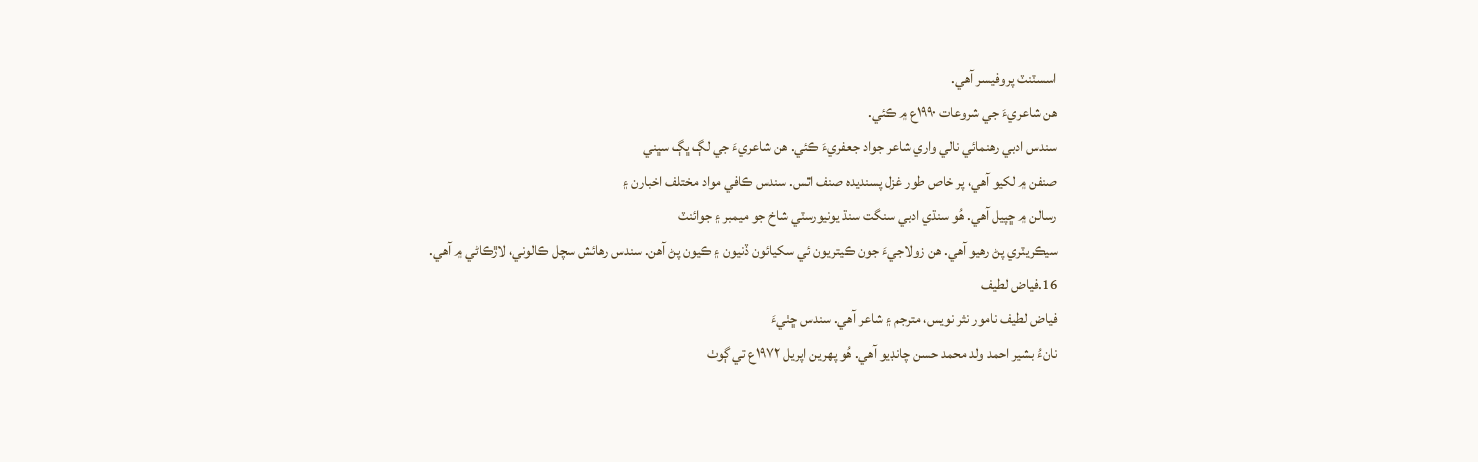اسسٽنٽ پروفيسر آهي.
هن شاعريءَ جي شروعات ۱۹۹۰ع ۾ ڪئي.
سندس ادبي رهنمائي نالي واري شاعر جواد جعفريءَ ڪئي. هن شاعريءَ جي لڳ ڀڳ سڀني
صنفن ۾ لکيو آهي، پر خاص طور غزل پسنديده صنف اٿس. سندس ڪافي مواد مختلف اخبارن ۽
رسالن ۾ ڇپيل آهي. هُو سنڌي ادبي سنگت سنڌ يونيورسٽي شاخ جو ميمبر ۽ جوائنٽ
سيڪريٽري پڻ رهيو آهي. هن زولاجيءَ جون ڪيتريون ئي سکيائون ڏنيون ۽ ڪيون پڻ آهن. سندس رهائش سچل ڪالوني، لاڙڪاڻي ۾ آهي.
16.فياض لطيف
فياض لطيف نامور نثر نويس، مترجم ۽ شاعر آهي. سندس ڇٺيءَ
نانءُ بشير احمد ولد محمد حسن چانڊيو آهي. هُو پهرين اپريل ۱۹۷۲ع تي ڳوٺ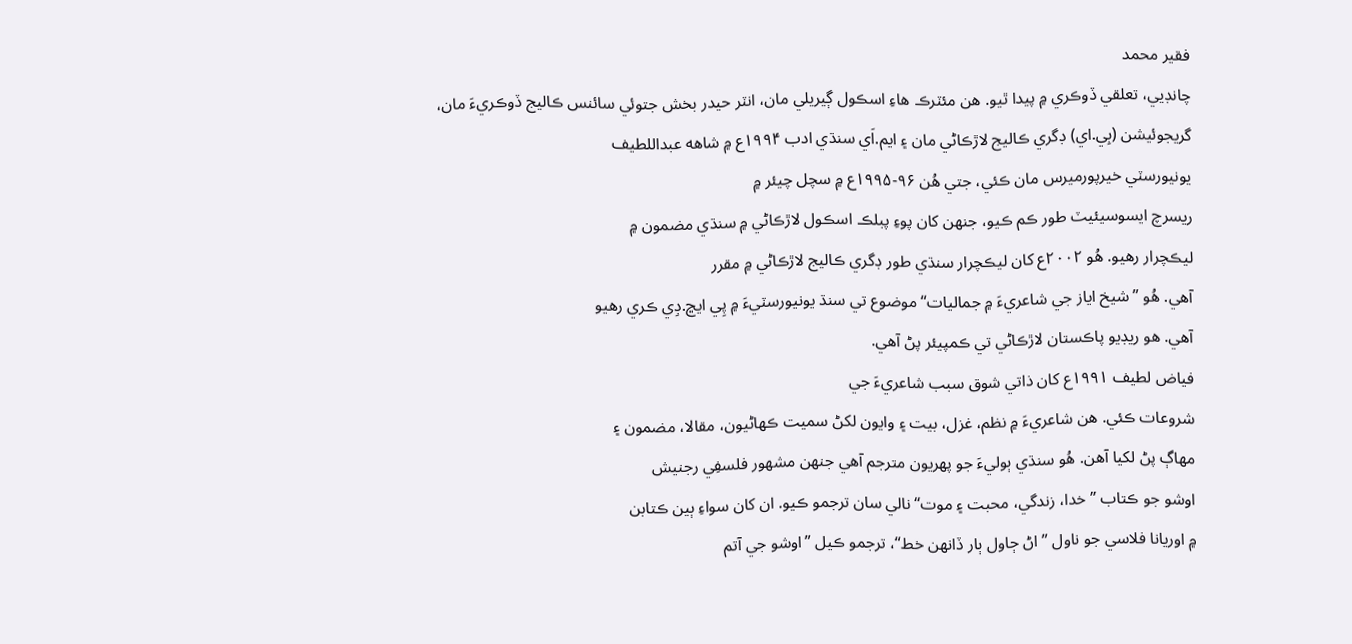فقير محمد
چانڊيي، تعلقي ڏوڪري ۾ پيدا ٿيو. هن مئٽرڪ هاءِ اسڪول ڳيريلي مان، انٽر حيدر بخش جتوئي سائنس ڪاليج ڏوڪريءَ مان،
گريجوئيشن (بِي.اي) ڊگري ڪاليج لاڙڪاڻي مان ۽ ايم.اَي سنڌي ادب ۱۹۹۴ع ۾ شاهه عبداللطيف
يونيورسٽي خيرپورميرس مان ڪئي، جتي هُن ۹۶-۱۹۹۵ع ۾ سچل چيئر ۾
ريسرچ ايسوسيئيٽ طور ڪم ڪيو، جنهن کان پوءِ پبلڪ اسڪول لاڙڪاڻي ۾ سنڌي مضمون ۾
ليڪچرار رهيو. هُو ۲۰۰۲ع کان ليڪچرار سنڌي طور ڊگري ڪاليج لاڙڪاڻي ۾ مقرر
آهي. هُو ”شيخ اياز جي شاعريءَ ۾ جماليات“ موضوع تي سنڌ يونيورسٽيءَ ۾ پِي ايڇ.ڊِي ڪري رهيو
آهي. هو ريڊيو پاڪستان لاڙڪاڻي تي ڪمپيئر پڻ آهي.
فياض لطيف ۱۹۹۱ع کان ذاتي شوق سبب شاعريءَ جي
شروعات ڪئي. هن شاعريءَ ۾ نظم، غزل، بيت ۽ وايون لکڻ سميت ڪهاڻيون، مقالا، مضمون ۽
مهاڳ پڻ لکيا آهن. هُو سنڌي ٻوليءَ جو پهريون مترجم آهي جنهن مشهور فلسفِي رجنيش
اوشو جو ڪتاب ”خدا، زندگي، محبت ۽ موت“ نالي سان ترجمو ڪيو. ان کان سواءِ ٻين ڪتابن
۾ اوريانا فلاسي جو ناول ”اڻ ڄاول ٻار ڏانهن خط“، ترجمو ڪيل ”اوشو جي آتم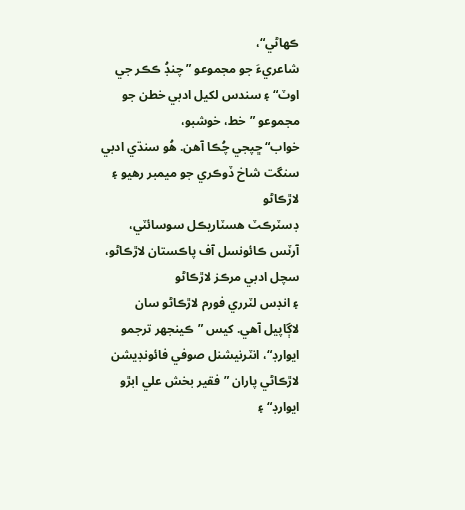ڪهاڻي“،
شاعريءَ جو مجموعو ”چنڊُ ڪڪر جي اوٽ“ ۽ سندس لکيل ادبي خطن جو مجموعو ”خط، خوشبو،
خواب“ ڇپجي چُڪا آهن. هُو سنڌي ادبي سنگت شاخ ڏوڪري جو ميمبر رهيو ۽ لاڙڪاڻو
ڊسٽرڪٽ هسٽاريڪل سوسائٽي، آرٽس ڪائونسل آف پاڪستان لاڙڪاڻو، سچل ادبي مرڪز لاڙڪاڻو
۽ انڊس لٽرري فورم لاڙڪاڻو سان لاڳاپيل آهي. کيس ”ڪينجهر ترجمو
ايوارڊ“، انٽرنيشنل صوفي فائونڊيشن لاڙڪاڻي پاران ”فقير بخش علي ابڙو ايوارڊ“ ۽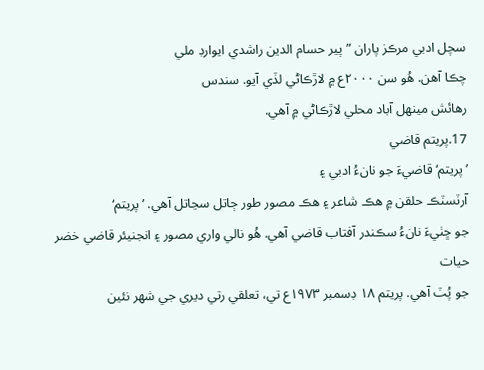سچل ادبي مرڪز پاران ”پير حسام الدين راشدي ايوارڊ ملي
چڪا آهن. هُو سن ۲۰۰۰ع ۾ لاڙڪاڻي لڏي آيو. سندس
رهائش مينهل آباد محلي لاڙڪاڻي ۾ آهي.
17.پريتم قاضي
’پريتم‘ قاضيءَ جو نانءُ ادبي ۽
آرٽسٽڪ حلقن ۾ هڪ شاعر ۽ هڪ مصور طور ڄاتل سڃاتل آهي. ’پريتم‘
جو ڇٺيءَ نانءُ سڪندر آفتاب قاضي آهي. هُو نالي واري مصور ۽ انجنيئر قاضي خضر حيات
جو پُٽ آهي. پريتم ۱۸ ڊسمبر ۱۹۷۳ع تي، تعلقي رتي ديري جي شهر نئين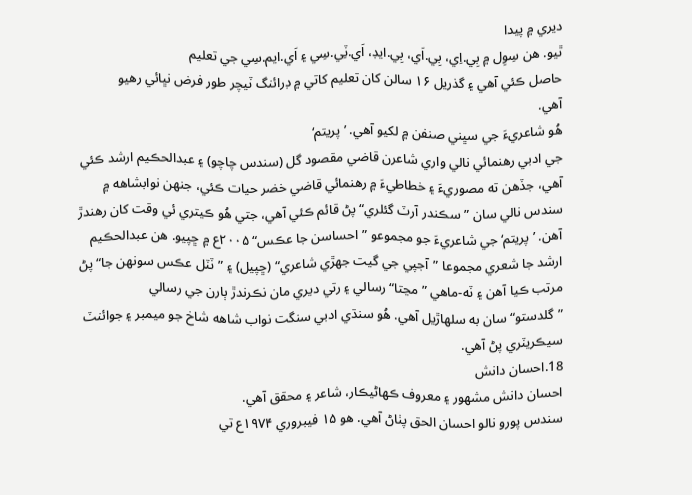ديري ۾ پيدا
ٿيو. هن سِوِل ۾ بِي.اِي، بِي.اَي، بِي.ايڊ، اَي.ٽِي.سِي ۽ اَي.ايم.سِي جي تعليم
حاصل ڪئي آهي ۽ گذريل ۱۶ سالن کان تعليم کاتي ۾ ڊرائنگ ٽيچر طور فرض نڀائي رهيو
آهي.
هُو شاعريءَ جي سڀني صنفن ۾ لکيو آهي. ’پريتم‘
جي ادبي رهنمائي نالي واري شاعرن قاضي مقصود گل (سندس چاچو) ۽ عبدالحڪيم ارشد ڪئي
آهي، جڏهن ته مصوريءَ ۽ خطاطيءَ ۾ رهنمائي قاضي خضر حيات ڪئي، جنهن نوابشاهه ۾
سندس نالي سان ”سڪندر آرٽ گئلري“ پڻ قائم ڪئي آهي، جتي هُو ڪيتري ئي وقت کان رهندڙ
آهن. ’پريتم‘ جي شاعريءَ جو مجموعو ”احساسن جا عڪس“ ۲۰۰۵ع ۾ ڇپيو. هن عبدالحڪيم
ارشد جا شعري مجموعا ”آجپي جي گيت جھڙي شاعري“ (ڇپيل) ۽ ”ٽٽل عڪس سونهن جا“ پڻ
مرتب ڪيا آهن ۽ ٽه-ماهي ”مڃتا“ رسالي ۽ رتي ديري مان نڪرندڙ ٻارن جي رسالي
”گلدستو“ سان به سلهاڙيل آهي. هُو سنڌي ادبي سنگت نواب شاهه شاخ جو ميمبر ۽ جوائنٽ
سيڪريٽري پڻ آهي.
18.احسان دانش
احسان دانش مشهور ۽ معروف ڪهاڻيڪار، شاعر ۽ محقق آهي.
سندس پورو نالو احسان الحق پٺاڻ آهي. هو ۱۵ فيبروري ۱۹۷۴ع تي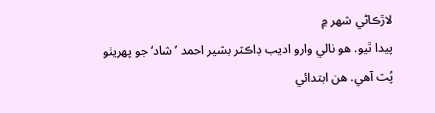لاڙڪاڻي شهر ۾
پيدا ٿيو. هو نالي وارو اديب ڊاڪٽر بشير احمد ’شاد‘ جو پهريٺو پُٽ آهي. هن ابتدائي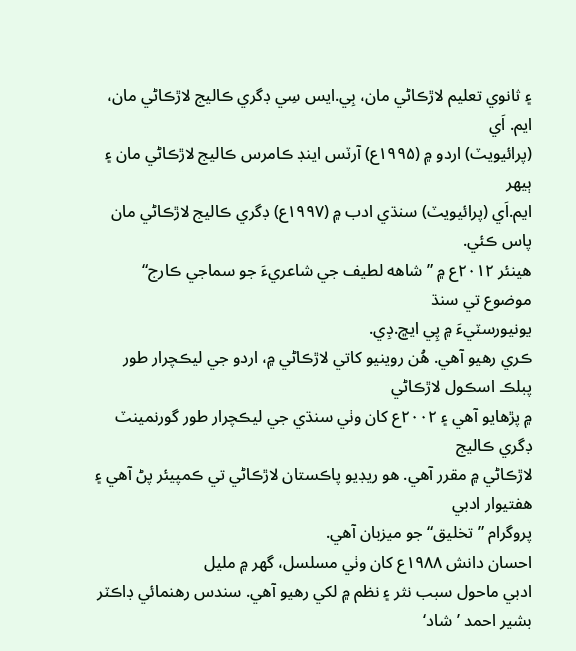۽ ثانوي تعليم لاڙڪاڻي مان، بِي.ايس سِي ڊگري ڪاليج لاڙڪاڻي مان، ايم. اَي
(پرائيويٽ) اردو ۾ (۱۹۹۵ع) آرٽس اينڊ ڪامرس ڪاليج لاڙڪاڻي مان ۽ ٻيهر
ايم.اَي (پرائيويٽ) سنڌي ادب ۾ (۱۹۹۷ع) ڊگري ڪاليج لاڙڪاڻي مان پاس ڪئي.
هينئر ۲۰۱۲ع ۾ ”شاهه لطيف جي شاعريءَ جو سماجي ڪارج“ موضوع تي سنڌ
يونيورسٽيءَ ۾ پِي ايڇ.ڊِي.
ڪري رهيو آهي. هُن روينيو کاتي لاڙڪاڻي ۾، اردو جي ليڪچرار طور پبلڪ اسڪول لاڙڪاڻي
۾ پڙهايو آهي ۽ ۲۰۰۲ع کان وٺي سنڌي جي ليڪچرار طور گورنمينٽ ڊگري ڪاليج
لاڙڪاڻي ۾ مقرر آهي. هو ريڊيو پاڪستان لاڙڪاڻي تي ڪمپيئر پڻ آهي ۽ هفتيوار ادبي
پروگرام ”تخليق“ جو ميزبان آهي.
احسان دانش ۱۹۸۸ع کان وٺي مسلسل، گهر ۾ مليل
ادبي ماحول سبب نثر ۽ نظم ۾ لکي رهيو آهي. سندس رهنمائي ڊاڪٽر بشير احمد ’شاد‘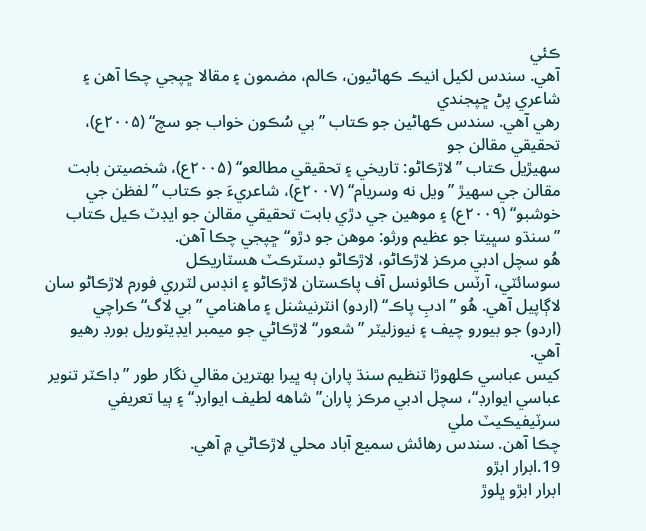ڪئي
آهي. سندس لکيل انيڪ ڪهاڻيون، ڪالم، مضمون ۽ مقالا ڇپجي چڪا آهن ۽ شاعري پڻ ڇپجندي
رهي آهي. سندس ڪهاڻين جو ڪتاب ”بي سُڪون خواب جو سچ“ (۲۰۰۵ع)، تحقيقي مقالن جو
سهيڙيل ڪتاب ”لاڙڪاڻو: تاريخي ۽ تحقيقي مطالعو“ (۲۰۰۵ع)، شخصيتن بابت
مقالن جي سهيڙ ”ويل نه وسريام“ (۲۰۰۷ع)، شاعريءَ جو ڪتاب ”لفظن جي
خوشبو“ (۲۰۰۹ع) ۽ موهين جي دڙي بابت تحقيقي مقالن جو ايڊٽ ڪيل ڪتاب
”سنڌو سڀيتا جو عظيم ورثو: موهن جو دڙو“ ڇپجي چڪا آهن.
هُو سچل ادبي مرڪز لاڙڪاڻو، لاڙڪاڻو ڊسٽرڪٽ هسٽاريڪل
سوسائٽي، آرٽس ڪائونسل آف پاڪستان لاڙڪاڻو ۽ انڊس لٽرري فورم لاڙڪاڻو سان لاڳاپيل آهي. هُو ”ادبِ پاڪ“ (اردو) انٽرنيشنل ۽ ماهنامي ”بي لاگ“ ڪراچي
(اردو) جو بيورو چيف ۽ نيوزليٽر ”شعور“ لاڙڪاڻي جو ميمبر ايڊيٽوريل بورڊ رهيو آهي.
کيس عباسي ڪلهوڙا تنظيم سنڌ پاران ٻه ڀيرا بهترين مقالي نگار طور ”ڊاڪٽر تنوير
عباسي ايوارڊ“، سچل ادبي مرڪز پاران”شاهه لطيف ايوارڊ“ ۽ ٻيا تعريفي سرٽيفيڪيٽ ملي
چڪا آهن. سندس رهائش سميع آباد محلي لاڙڪاڻي ۾ آهي.
19.ابرار ابڙو
ابرار ابڙو ڀلوڙ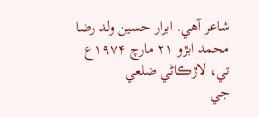شاعر آهي. ابرار حسين ولد رضا محمد ابڙو ۲۱ مارچ ۱۹۷۴ع تي، لاڙڪاڻي ضلعي
جي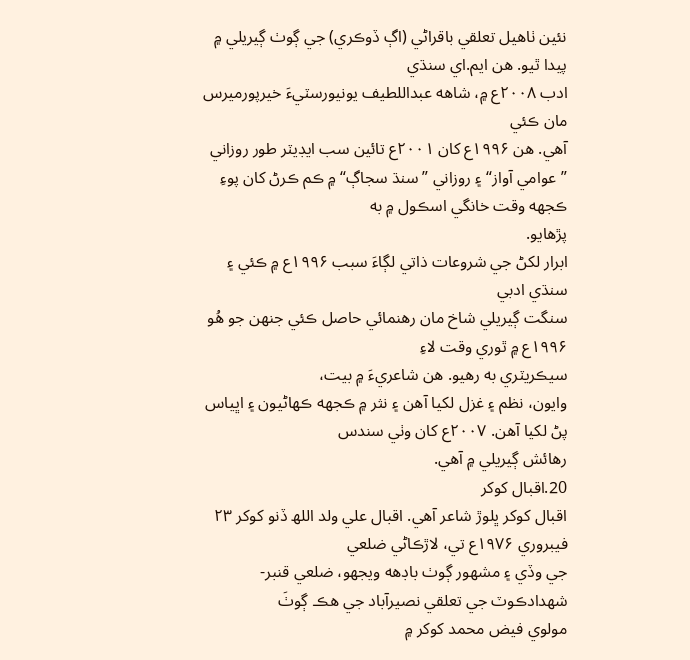نئين ٺاهيل تعلقي باقراڻي (اڳ ڏوڪري) جي ڳوٺ ڳيريلي ۾ پيدا ٿيو. هن ايم.اي سنڌي
ادب ۲۰۰۸ع ۾، شاهه عبداللطيف يونيورسٽيءَ خيرپورميرس مان ڪئي
آهي. هن ۱۹۹۶ع کان ۲۰۰۱ع تائين سب ايڊيٽر طور روزاني
”عوامي آواز“ ۽ روزاني ”سنڌ سجاڳ“ ۾ ڪم ڪرڻ کان پوءِ ڪجهه وقت خانگي اسڪول ۾ به
پڙهايو.
ابرار لکڻ جي شروعات ذاتي لڳاءَ سبب ۱۹۹۶ع ۾ ڪئي ۽ سنڌي ادبي
سنگت ڳيريلي شاخ مان رهنمائي حاصل ڪئي جنهن جو هُو ۱۹۹۶ع ۾ ٿوري وقت لاءِ
سيڪريٽري به رهيو. هن شاعريءَ ۾ بيت،
وايون، نظم ۽ غزل لکيا آهن ۽ نثر ۾ ڪجهه ڪهاڻيون ۽ اڀياس پڻ لکيا آهن. ۲۰۰۷ع کان وٺي سندس
رهائش ڳيريلي ۾ آهي.
20.اقبال کوکر
اقبال کوکر ڀلوڙ شاعر آهي. اقبال علي ولد اللھ ڏنو کوکر ۲۳ فيبروري ۱۹۷۶ع تي، لاڙڪاڻي ضلعي
جي وڏي ۽ مشهور ڳوٺ باڊهه ويجهو، ضلعي قنبر-شهدادڪوٽ جي تعلقي نصيرآباد جي هڪ ڳوٺَ
مولوي فيض محمد کوکر ۾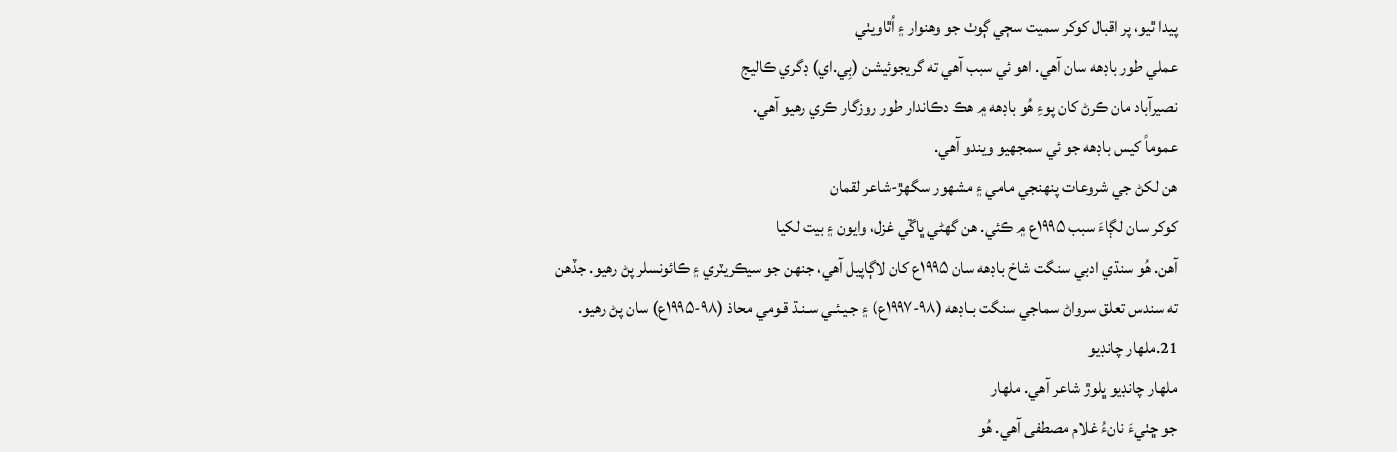پيدا ٿيو، پر اقبال کوکر سميت سڄي ڳوٺ جو وهنوار ۽ اُٿاويٺي
عملي طور باڊهه سان آهي. اهو ئي سبب آهي ته گريجوئيشن (بِي.اي) ڊگري ڪاليج
نصيرآباد مان ڪرڻ کان پوءِ هُو باڊهه ۾ هڪ دڪاندار طور روزگار ڪري رهيو آهي.
عموماً کيس باڊهه جو ئي سمجهيو ويندو آهي.
هن لکڻ جي شروعات پنهنجي مامي ۽ مشهور سگهڙ-شاعر لقمان
کوکر سان لڳاءَ سبب ۱۹۹۵ع ۾ ڪئي. هن گهڻي ڀاڱي غزل، وايون ۽ بيت لکيا
آهن. هُو سنڌي ادبي سنگت شاخ باڊهه سان ۱۹۹۵ع کان لاڳاپيل آهي، جنهن جو سيڪريٽري ۽ ڪائونسلر پڻ رهيو. جڏهن
ته سندس تعلق سرواڻ سماجي سنگت بـاڊهه (۹۸-۱۹۹۷ع) ۽ جـيـئـي سـنـڌ قـومي محاذ (۹۸-۱۹۹۵ع) سان پڻ رهيو.
21.ملهار چانڊيو
ملهار چانڊيو ڀلوڙ شاعر آهي. ملهار
جو ڇٺيءَ نانءُ غلام مصطفى آهي. هُو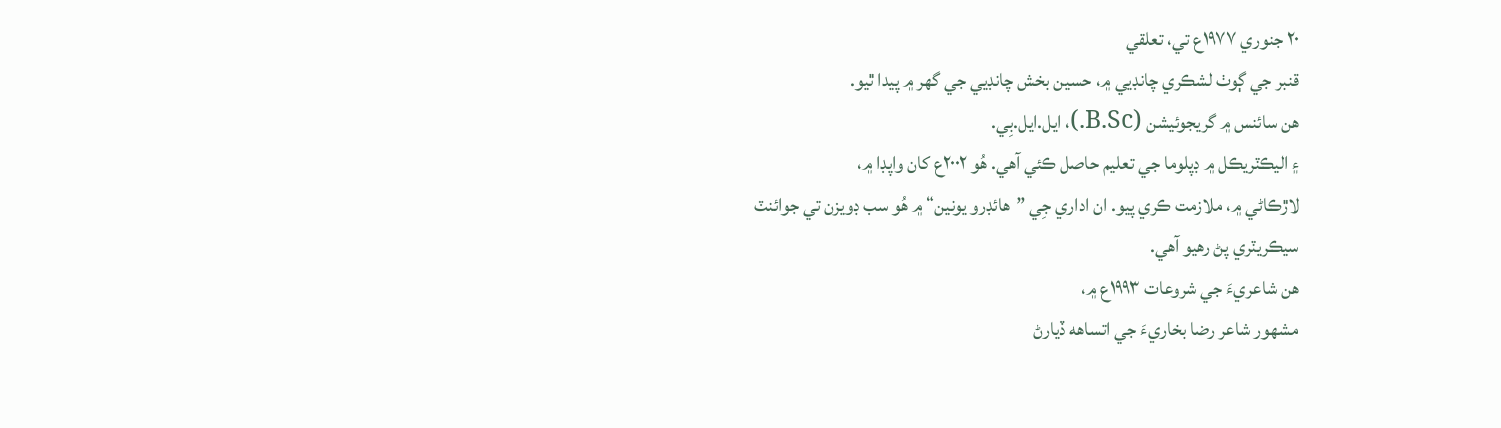۲۰ جنوري ۱۹۷۷ع تي، تعلقي
قنبر جي ڳوٺ لشڪري چانڊيي ۾، حسين بخش چانڊيي جي گهر ۾ پيدا ٿيو.
هن سائنس ۾ گريجوئيشن (B.Sc.)، ايل.ايل.بِي.
۽ اليڪٽريڪل ۾ ڊپلوما جي تعليم حاصل ڪئي آهي. هُو ۲۰۰۲ع کان واپڊا ۾،
لاڙڪاڻي ۾، ملازمت ڪري پيو. ان اداري جِي ”هائڊرو يونين“ ۾ هُو سب ڊويزن تي جوائنٽ
سيڪريٽري پڻ رهيو آهي.
هن شاعريءَ جي شروعات ۱۹۹۳ع ۾،
مشهور شاعر رضا بخاريءَ جي اتساهه ڏيارڻ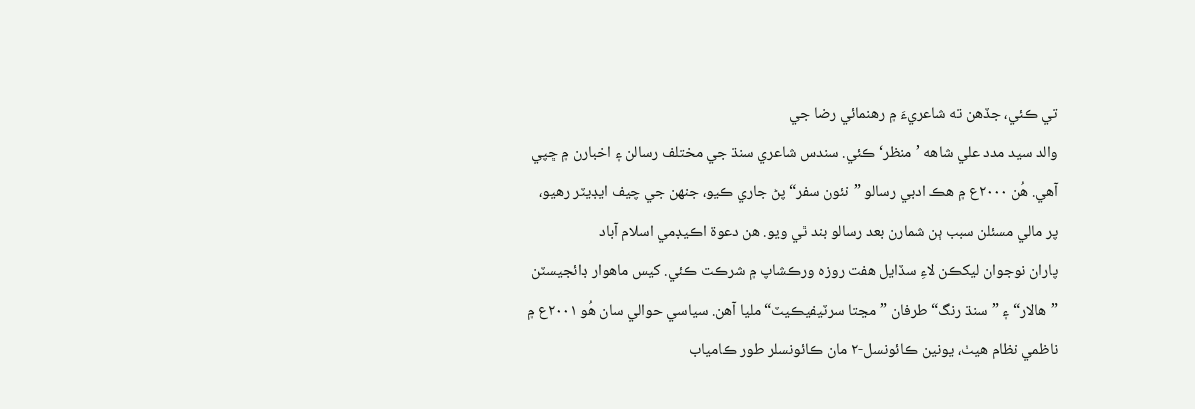تي ڪئي، جڏهن ته شاعريءَ ۾ رهنمائي رضا جي
والد سيد مدد علي شاهه ’منظر‘ ڪئي. سندس شاعري سنڌ جي مختلف رسالن ۽ اخبارن ۾ ڇپي
آهي. هُن ۲۰۰۰ع ۾ هڪ ادبي رسالو ”نئون سفر“ پڻ جاري ڪيو، جنهن جي چيف ايڊيٽر رهيو،
پر مالي مسئلن سبب ٻن شمارن بعد رسالو بند ٿي ويو. هن دعوة اڪيڊمي اسلام آباد
پاران نوجوان ليکڪن لاءِ سڏايل هفت روزه ورڪشاپ ۾ شرڪت ڪئي. کيس ماهوار ڊائجيسٽن
”هالار“ ۽ ”سنڌ رنگ“ طرفان ”مڃتا سرٽيفيڪيٽ“مليا آهن. سياسي حوالي سان هُو ۲۰۰۱ع ۾
ناظمي نظام هيٺ، يونين ڪائونسل-۲ مان ڪائونسلر طور ڪامياب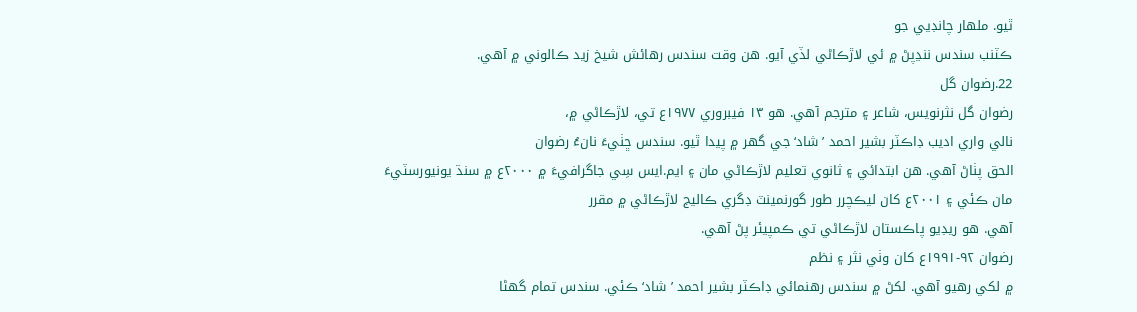ٿيو. ملهار چانڊيي جو
ڪٽنب سندس ننڍپڻ ۾ ئي لاڙڪاڻي لڏي آيو. هن وقت سندس رهائش شيخ زيد ڪالوني ۾ آهي.
22.رضوان گل
رضوان گل نثرنويس، شاعر ۽ مترجم آهي. هو ۱۳ فيبروري ۱۹۷۷ع تي، لاڙڪاڻي ۾،
نالي واري اديب ڊاڪٽر بشير احمد ’شاد‘جي گهر ۾ پيدا ٿيو. سندس ڇٺيءَ نانءُ رضوان
الحق پٺاڻ آهي. هن ابتدائي ۽ ثانوي تعليم لاڙڪاڻي مان ۽ ايم.ايس سِي جاگرافيءَ ۾ ۲۰۰۰ع ۾ سنڌ يونيورسٽيءَ
مان ڪئي ۽ ۲۰۰۱ع کان ليڪچرر طور گورنمينٽ ڊگري ڪاليج لاڙڪاڻي ۾ مقرر
آهي. هو ريڊيو پاڪستان لاڙڪاڻي تي ڪمپيئر پڻ آهي.
رضوان ۹۲-۱۹۹۱ع کان وٺي نثر ۽ نظم
۾ لکي رهيو آهي. لکڻ ۾ سندس رهنمائي ڊاڪٽر بشير احمد ’شاد‘ ڪئي. سندس تمام گھڻا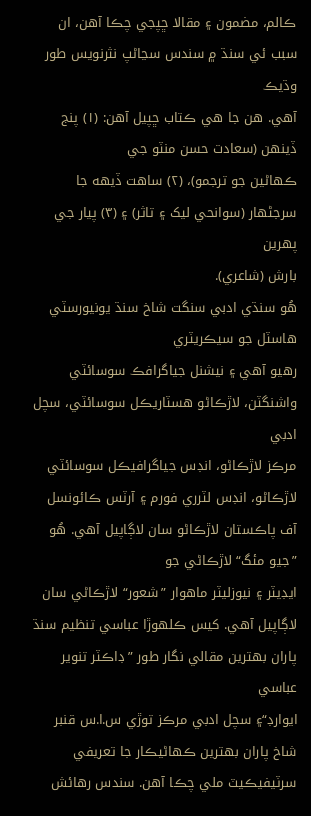ڪالم، مضمون ۽ مقالا ڇپجي چڪا آهن، ان سبب ئي سنڌ ۾ سندس سڃاڻپ نثرنويس طور وڌيڪ
آهي. هن جا هي ڪتاب ڇپيل آهن: (۱) پنج ڏينهن (سعادت حسن منٽو جي
ڪهاڻين جو ترجمو)، (۲) ساهت ڏيهه جا سرجڻهار (سوانحي ليک ۽ تاثر) ۽ (۳) پيار جي پهرين
بارش (شاعري).
هُو سنڌي ادبي سنگت شاخ سنڌ يونيورسٽي هاسٽل جو سيڪريٽري
رهيو آهي ۽ نيشنل جياگرافڪ سوسائٽي واشنگٽن، لاڙڪاڻو هسٽاريڪل سوسائٽي، سچل ادبي
مرڪز لاڙڪاڻو، انڊس جياگرافيڪل سوسائٽي لاڙڪاڻو، انڊس لٽرري فورم ۽ آرٽس ڪائونسل
آف پاڪستان لاڙڪاڻو سان لاڳاپيل آهي. هُو ”جيو مئگ“ لاڙڪاڻي جو
ايڊيٽر ۽ نيوزليٽر ماهوار ”شعور“ لاڙڪاڻي سان لاڳاپيل آهي. کيس ڪلهوڙا عباسي تنظيم سنڌ پاران بهترين مقالي نگار طور ”ڊاڪٽر تنوير عباسي
ايوارڊ“۽ سچل ادبي مرڪز توڙي س.ا.س قنبر شاخ پاران بهترين ڪهاڻيڪار جا تعريفي
سرٽيفيڪيٽ ملي چڪا آهن. سندس رهائش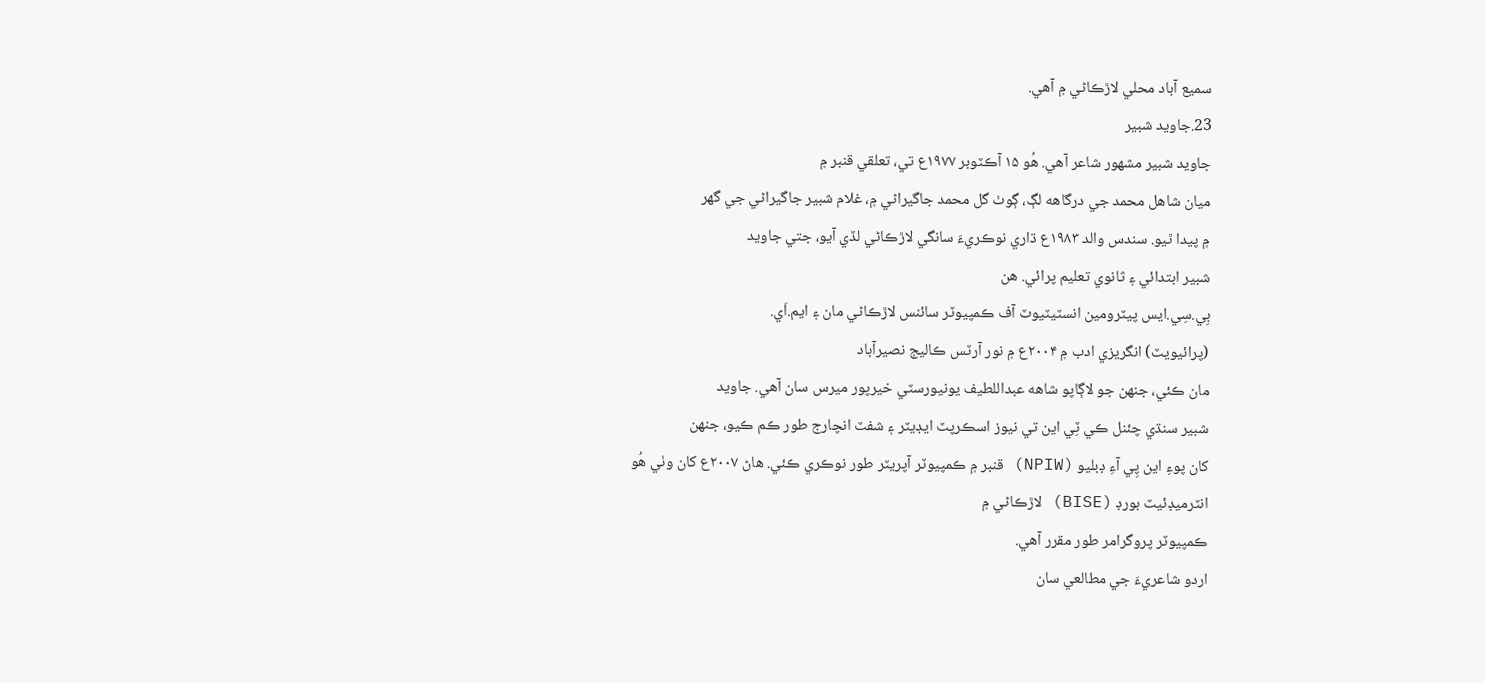سميع آباد محلي لاڙڪاڻي ۾ آهي.
23.جاويد شبير
جاويد شبير مشهور شاعر آهي. هُو ۱۵ آڪٽوبر ۱۹۷۷ع تي، تعلقي قنبر ۾
ميان شاهل محمد جي درگاهه لڳ، ڳوٺ گل محمد جاگيراڻي ۾، غلام شبير جاگيراڻي جي گهر
۾ پيدا ٿيو. سندس والد ۱۹۸۳ع ڌاري نوڪريءَ سانگي لاڙڪاڻي لڏي آيو، جتي جاويد
شبير ابتدائي ۽ ثانوي تعليم پرائي. هن
بِي.سِي.ايس پيٽرومين انسٽيٽيوٽ آف ڪمپيوٽر سائنس لاڙڪاڻي مان ۽ ايم.اَي.
(پرائيويٽ) انگريزي ادب ۾ ۲۰۰۴ع ۾ نور آرٽس ڪاليج نصيرآباد
مان ڪئي، جنهن جو لاڳاپو شاهه عبداللطيف يونيورسٽي خيرپور ميرس سان آهي. جاويد
شبير سنڌي چئنل ڪي ٽِي اين تي نيوز اسڪرپٽ ايڊيٽر ۽ شفٽ انچارج طور ڪم ڪيو، جنهن
کان پوءِ اين پِي آءِ ڊبليو (NPIW) قنبر ۾ ڪمپيوٽر آپريٽر طور نوڪري ڪئي. هاڻ ۲۰۰۷ع کان وٺي هُو
انٽرميڊئيٽ بورڊ (BISE) لاڙڪاڻي ۾
ڪمپيوٽر پروگرامر طور مقرر آهي.
اردو شاعريءَ جي مطالعي سان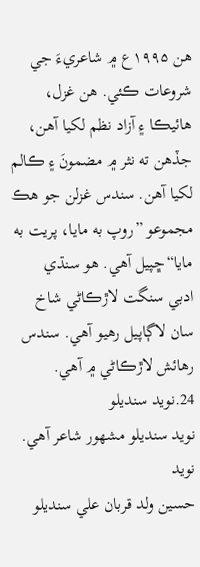هن ۱۹۹۵ع ۾ شاعريءَ جي
شروعات ڪئي. هن غزل، هائيڪا ۽ آزاد نظم لکيا آهن، جڏهن ته نثر ۾ مضمونَ ۽ ڪالم
لکيا آهن. سندس غزلن جو هڪ مجموعو ”روپ به مايا، پريت به مايا“ڇپيل آهي. هو سنڌي
ادبي سنگت لاڙڪاڻي شاخ سان لاڳاپيل رهيو آهي. سندس
رهائش لاڙڪاڻي ۾ آهي.
24.نويد سنديلو
نويد سنديلو مشهور شاعر آهي. نويد
حسين ولد قربان علي سنديلو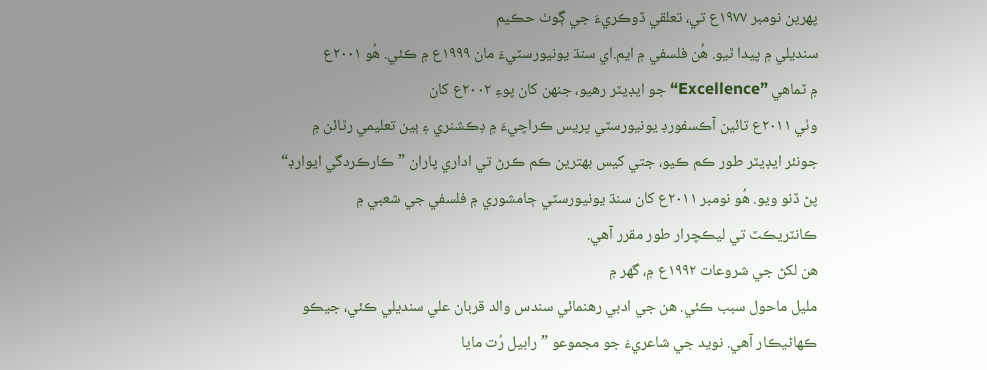پهرين نومبر ۱۹۷۷ع تي، تعلقي ڏوڪريءَ جي ڳوٺ حڪيم
سنديلي ۾ پيدا ٿيو. هُن فلسفي ۾ ايم.اي سنڌ يونيورسٽيءَ مان ۱۹۹۹ع ۾ ڪئي. هُو ۲۰۰۱ع
۾ ٽماهي ”Excellence“ جو ايڊيٽر رهيو، جنهن کان پوءِ ۲۰۰۲ع کان
وٺي ۲۰۱۱ع تائين آڪسفورڊ يونيورسٽي پريس ڪراچيءَ ۾ ڊڪشنري ۽ ٻين تعليمي رٿائن ۾
جونئر ايڊيٽر طور ڪم ڪيو، جتي کيس بهترين ڪم ڪرڻ تي اداري پاران ”ڪارڪردگي ايوارڊ“
پڻ ڏنو ويو. هُو نومبر ۲۰۱۱ع کان سنڌ يونيورسٽي ڄامشوري ۾ فلسفي جي شعبي ۾
ڪانٽريڪٽ تي ليڪچرار طور مقرر آهي.
هن لکڻ جي شروعات ۱۹۹۲ع ۾، گھر ۾
مليل ماحول سبب ڪئي. هن جي ادبي رهنمائي سندس والد قربان علي سنديلي ڪئي، جيڪو
ڪهاڻيڪار آهي. نويد جي شاعريءَ جو مجموعو ”رابيل رُت مايا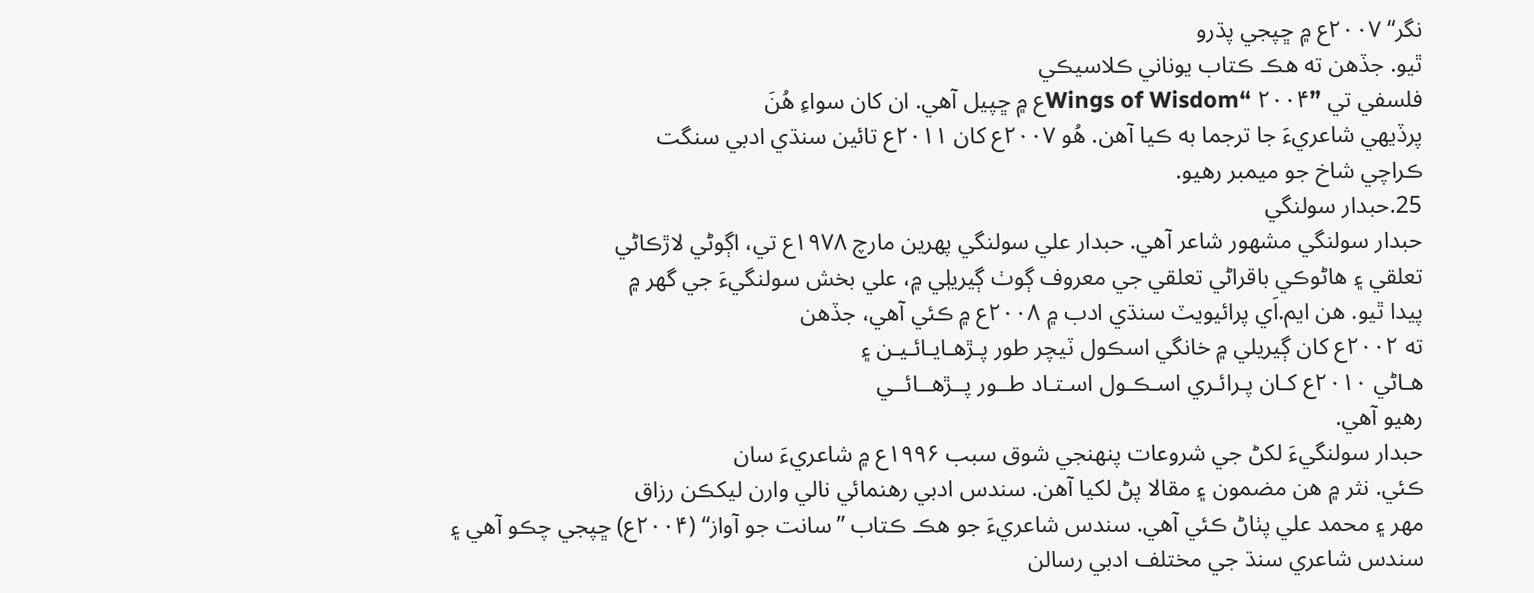نگر“ ۲۰۰۷ع ۾ ڇپجي پڌرو
ٿيو. جڏهن ته هڪ ڪتاب يوناني ڪلاسيڪي
فلسفي تي ”Wings of Wisdom“ ۲۰۰۴ع ۾ ڇپيل آهي. ان کان سواءِ هُنَ
پرڏيهي شاعريءَ جا ترجما به ڪيا آهن. هُو ۲۰۰۷ع کان ۲۰۱۱ع تائين سنڌي ادبي سنگت
ڪراچي شاخ جو ميمبر رهيو.
25.حبدار سولنگي
حبدار سولنگي مشهور شاعر آهي. حبدار علي سولنگي پهرين مارچ ۱۹۷۸ع تي، اڳوڻي لاڙڪاڻي
تعلقي ۽ هاڻوڪي باقراڻي تعلقي جي معروف ڳوٺ ڳيريلٖي ۾، علي بخش سولنگيءَ جي گهر ۾
پيدا ٿيو. هن ايم.اَي پرائيويٽ سنڌي ادب ۾ ۲۰۰۸ع ۾ ڪئي آهي، جڏهن
ته ۲۰۰۲ع کان ڳيريلي ۾ خانگي اسڪول ٽيچر طور پـڙهـايـائـيـن ۽
هـاڻي ۲۰۱۰ع کـان پـرائـري اسـڪـول اسـتـاد طــور پــڙهــائــي
رهيو آهي.
حبدار سولنگيءَ لکڻ جي شروعات پنهنجي شوق سبب ۱۹۹۶ع ۾ شاعريءَ سان
ڪئي. نثر ۾ هن مضمون ۽ مقالا پڻ لکيا آهن. سندس ادبي رهنمائي نالي وارن ليکڪن رزاق
مهر ۽ محمد علي پٺاڻ ڪئي آهي. سندس شاعريءَ جو هڪ ڪتاب ”سانت جو آواز“ (۲۰۰۴ع) ڇپجي چڪو آهي ۽
سندس شاعري سنڌ جي مختلف ادبي رسالن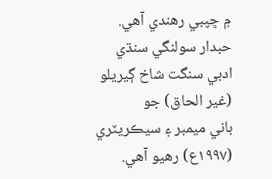۾ ڇپبي رهندي آهي.
حبدار سولنگي سنڌي ادبي سنگت شاخ ڳيريلو (غير الحاق) جو
باني ميمبر ۽ سيڪريٽري (۱۹۹۷ع) رهيو آهي.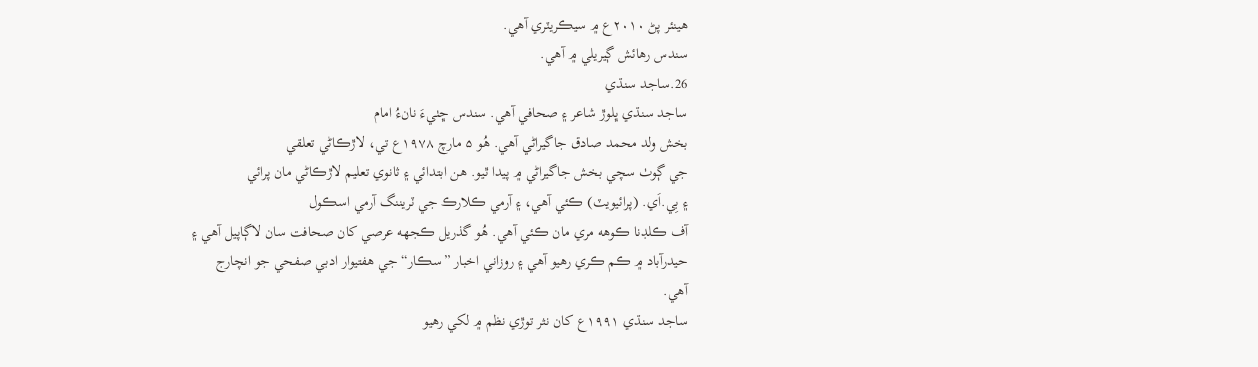هينئر پڻ ۲۰۱۰ع ۾ سيڪريٽري آهي.
سندس رهائش ڳيريلي ۾ آهي.
26.ساجد سنڌي
ساجد سنڌي ڀلوڙ شاعر ۽ صحافي آهي. سندس ڇٺيءَ نانءُ امام
بخش ولد محمد صادق جاگيراڻي آهي. هُو ۵ مارچ ۱۹۷۸ع تي، لاڙڪاڻي تعلقي
جي ڳوٺ سچي بخش جاگيراڻي ۾ پيدا ٿيو. هن ابتدائي ۽ ثانوي تعليم لاڙڪاڻي مان پرائي
۽ بِي.اَي. (پرائيويٽ) ڪئي آهي، ۽ آرمي ڪلارڪ جي ٽريننگ آرمي اسڪول
آف ڪلڊنا ڪوهه مري مان ڪئي آهي. هُو گذريل ڪجھه عرصي کان صحافت سان لاڳاپيل آهي ۽
حيدرآباد ۾ ڪم ڪري رهيو آهي ۽ روزاني اخبار ”سڪار“ جي هفتيوار ادبي صفحي جو انچارج
آهي.
ساجد سنڌي ۱۹۹۱ع کان نثر توڙي نظم ۾ لکي رهيو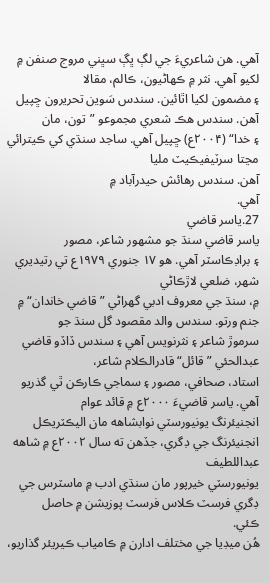آهي. هن شاعريءَ جي لڳ ڀڳ سڀني مروج صنفن ۾ لکيو آهي. نثر ۾ ڪهاڻيون، ڪالم، مقالا
۽ مضمون لکيا اٿائين. سندس سَوين تحريرون ڇپيل آهن. سندس هڪ شعري مجموعو ”تون، مان
۽ خدا“ (۲۰۰۴ع) ڇپيل آهي. ساجد سنڌي کي ڪيترائي مڃتا سرٽيفيڪيٽ مليا
آهن. سندس رهائش حيدرآباد ۾
آهي.
27.ياسر قاضي
ياسر قاضي سنڌ جو مشهور شاعر، مصور
۽ براڊڪاسٽر آهي. هو ۱۷ جنوري ۱۹۷۹ع تي رتيديري شهر، ضلعي لاڙڪاڻي
۾، سنڌ جي معروف ادبي گهراڻي ”قاضي خاندان“ ۾ جنم ورتو. سندس والد مقصود گل سنڌ جو
سرموڙ شاعر ۽ نثرنويس آهي ۽ سندس ڏاڏو قاضي عبدالحئي ”قائل“ قادرالڪلام شاعر،
استاد، صحافي، مصور ۽ سماجي ڪارڪن ٿي گذريو آهي. ياسر قاضيءَ ۲۰۰۰ع ۾ قائد عوام
انجنيئرنگ يونيورسٽي نوابشاهه مان اليڪٽريڪل انجنيئرنگ جي ڊگري، جڏهن ته سال ۲۰۰۲ع ۾ شاهه عبداللطيف
يونيورسٽي خيرپور مان سنڌي ادب ۾ ماسٽرس جي ڊگري فرسٽ ڪلاس فرسٽ پوزيشن ۾ حاصل
ڪئي.
هُن ميڊيا جي مختلف ادارن ۾ ڪامياب ڪيريئر گذاريو،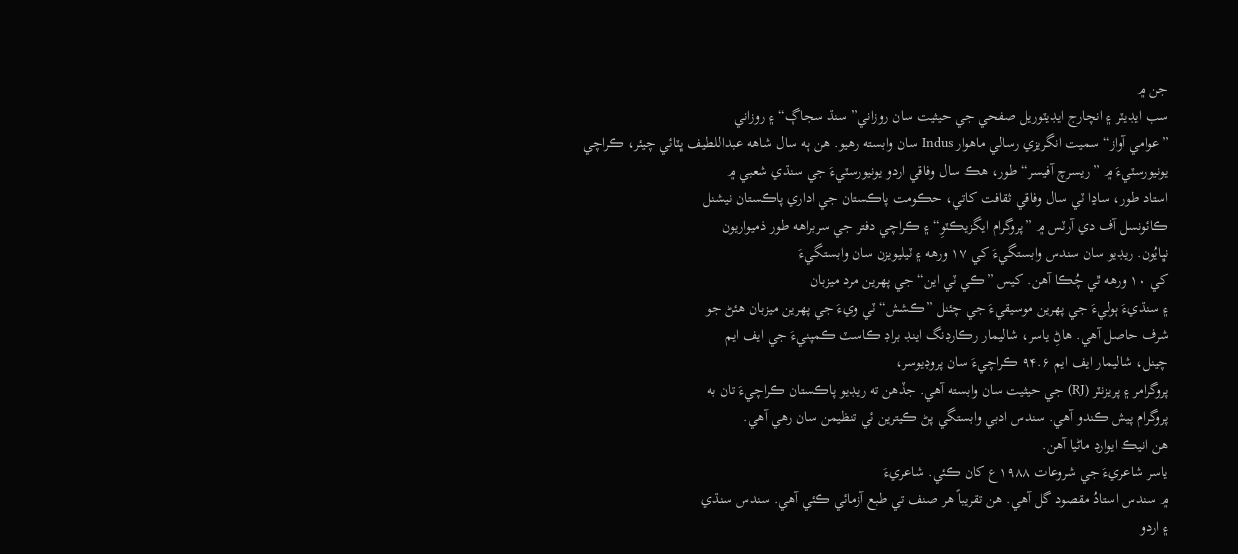جن ۾
سب ايڊيٽر ۽ انچارج ايڊيٽوريل صفحي جي حيثيت سان روزاني” سنڌ سجاڳ“ ۽ روزاني
”عوامي آواز“ سميت انگريزي رسالي ماهوار Indus سان وابسته رهيو. هن ٻه سال شاهه عبداللطيف ڀٽائي چيئر، ڪراچي
يونيورسٽيءَ ۾ ”ريسرچ آفيسر“ طور، هڪ سال وفاقي اردو يونيورسٽيءَ جي سنڌي شعبي ۾
استاد طور، ساڍا ٽي سال وفاقي ثقافت کاتي، حڪومت پاڪستان جي اداري پاڪستان نيشنل
ڪائونسل آف دي آرٽس ۾ ”پروگرام ايگزيڪٽوِ“ ۽ ڪراچي دفتر جي سربراهه طور ذميواريون
نڀايُون. ريڊيو سان سندس وابستگيءَ کي ۱۷ ورهه ۽ ٽيليويزن سان وابستگيءَ
کي ۱۰ ورهه ٿي چُڪا آهن. کيس ”ڪي ٽي اين“ جي پهرين مرد ميزبان
۽ سنڌيءَ ٻوليءَ جي پهرين موسيقيءَ جي چئنل ”ڪشش“ ٽي ويءَ جي پهرين ميزبان هئڻ جو
شرف حاصل آهي. هاڻِ ياسر، شاليمار رڪارڊنگ اينڊ براڊ ڪاسٽ ڪمپنيءَ جي ايف ايم
چينل، شاليمار ايف ايم ۹۴.۶ ڪراچيءَ سان پروڊيوسر،
پروگرامر ۽ پريزنٽر (RJ) جي حيثيت سان وابسته آهي. جڏهن ته ريڊيو پاڪستان ڪراچيءَ تان به
پروگرام پيش ڪندو آهي. سندس ادبي وابستگي پڻ ڪيترين ئي تنظيمن سان رهي آهي.
هن انيڪ ايوارڊ ماڻيا آهن.
ياسر شاعريءَ جي شروعات ۱۹۸۸ع کان ڪئي. شاعريءَ
۾ سندس استادُ مقصود گل آهي. هن تقريباً هر صنف تي طبع آزمائي ڪئي آهي. سندس سنڌي
۽ اردو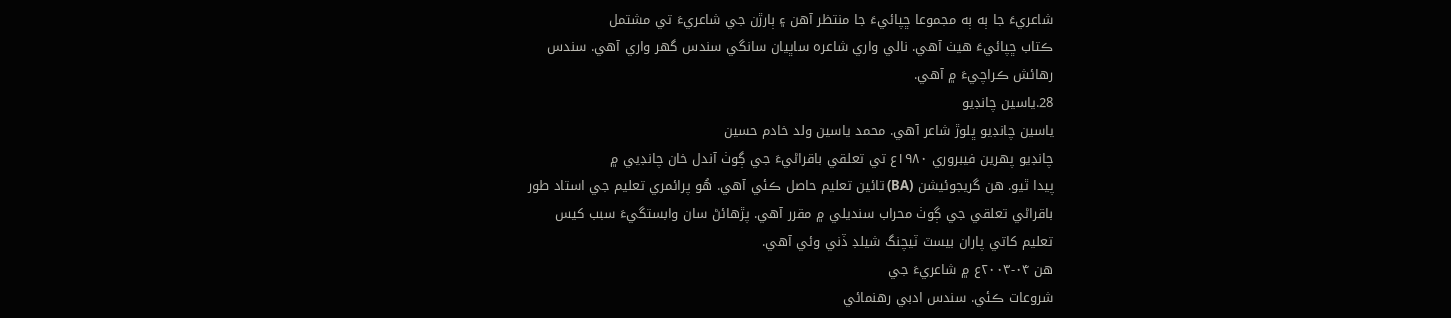شاعريءَ جا ٻه ٻه مجموعا ڇپائيءَ جا منتظر آهن ۽ ٻارڙن جي شاعريءَ تي مشتمل
ڪتاب ڇپائيءَ هيٺ آهي. نالي واري شاعره ساڀيان سانگي سندس گھر واري آهي. سندس
رهائش ڪراچيءَ ۾ آهي.
28.ياسين چانڊيو
ياسين چانڊيو ڀلوڙ شاعر آهي. محمد ياسين ولد خادم حسين
چانڊيو پهرين فيبروري ۱۹۸۰ع تي تعلقي باقراڻيءَ جي ڳوٺ آندل خان چانڊيي ۾
پيدا ٿيو. هن گريجوئيشن (BA) تائين تعليم حاصل ڪئي آهي. هُو پرائمري تعليم جي استاد طور
باقراڻي تعلقي جي ڳوٺ محراب سنديلي ۾ مقرر آهي. پڙهائڻ سان وابستگيءَ سبب کيس
تعليم کاتي پاران بيسٽ ٽيچنگ شيلڊ ڏني وئي آهي.
هن ۰۴-۲۰۰۳ع ۾ شاعريءَ جي
شروعات ڪئي. سندس ادبي رهنمائي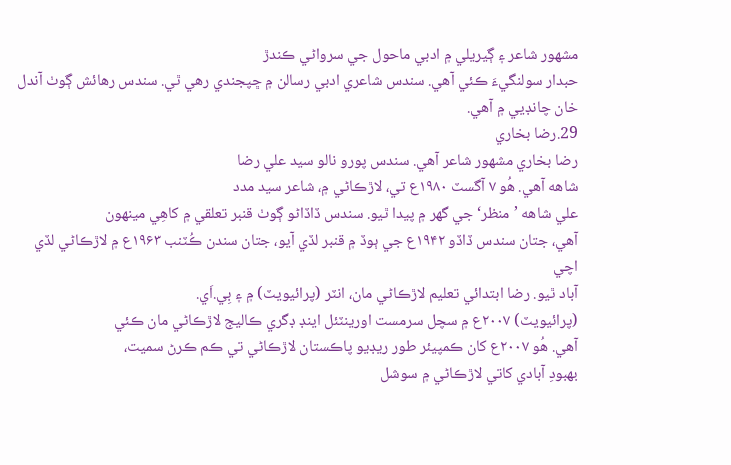مشهور شاعر ۽ ڳيريلي ۾ ادبي ماحول جي سرواڻي ڪندڙ
حبدار سولنگيءَ ڪئي آهي. سندس شاعري ادبي رسالن ۾ ڇپجندي رهي ٿي. سندس رهائش ڳوٺ آندل خان چانڊيي ۾ آهي.
29.رضا بخاري
رضا بخاري مشهور شاعر آهي. سندس پورو نالو سيد علي رضا
شاهه آهي. هُو ۷ آگسٽ ۱۹۸۰ع تي، لاڙڪاڻي ۾، شاعر سيد مدد
علي شاهه ’منظر‘ جي گهر ۾ پيدا ٿيو. سندس ڏاڏاڻو ڳوٺ قنبر تعلقي ۾ کاهِي مينهون
آهي، جتان سندس ڏاڏو ۱۹۴۲ع جي ٻوڏ ۾ قنبر لڏي آيو، جتان سندن ڪُٽنب ۱۹۶۳ع ۾ لاڙڪاڻي لڏي اچي
آباد ٿيو. رضا ابتدائي تعليم لاڙڪاڻي مان، انٽر (پرائيويٽ) ۾ ۽ بِي.اَي.
(پرائيويٽ) ۲۰۰۷ع ۾ سچل سرمست اورينٽئل اينڊ ڊگري ڪاليج لاڙڪاڻي مان ڪئي
آهي. هُو ۲۰۰۷ع کان ڪمپيئر طور ريڊيو پاڪستان لاڙڪاڻي تي ڪم ڪرڻ سميت،
بهبودِ آبادي کاتي لاڙڪاڻي ۾ سوشل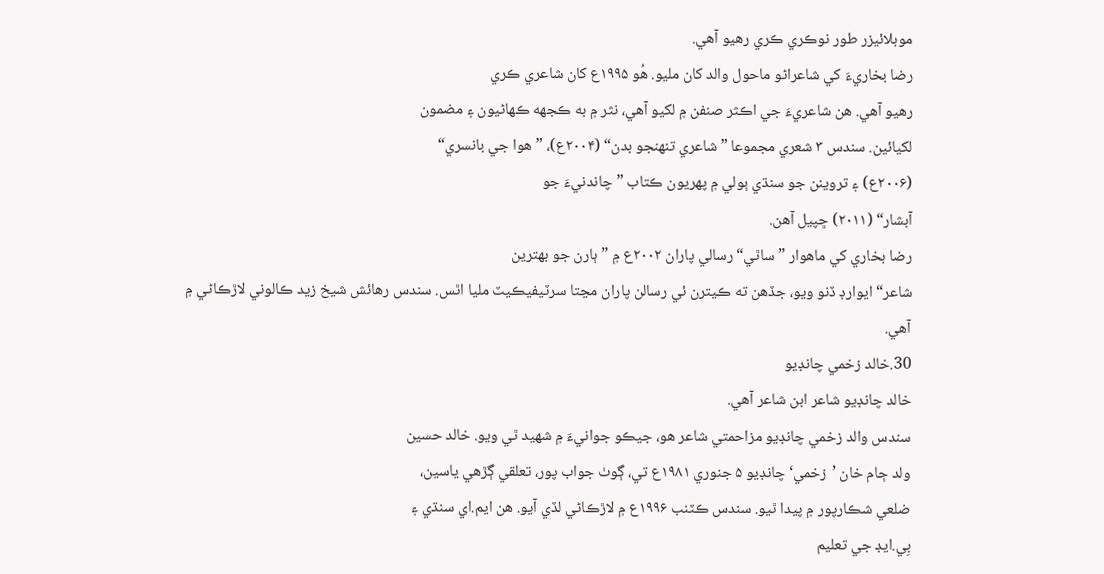موبلائيزر طور نوڪري ڪري رهيو آهي.
رضا بخاريءَ کي شاعراڻو ماحول والد کان مليو. هُو ۱۹۹۵ع کان شاعري ڪري
رهيو آهي. هن شاعريءَ جي اڪثر صنفن ۾ لکيو آهي، نثر ۾ به ڪجهه ڪهاڻيون ۽ مضمون
لکيائين. سندس ۳ شعري مجموعا ”شاعري تنهنجو بدن“ (۲۰۰۴ع)، ”هوا جي بانسري“
(۲۰۰۶ع) ۽ تروينن جو سنڌي ٻولي ۾ پهريون ڪتاب ”چاندنيءَ جو
آبشار“ (۲۰۱۱) ڇپيل آهن.
رضا بخاري کي ماهوار ”ساٿي“ رسالي پاران ۲۰۰۲ع ۾ ”ٻارن جو بهترين
شاعر“ ايوارڊ ڏنو ويو، جڏهن ته ڪيترن ئي رسالن پاران مڃتا سرٽيفيڪيٽ مليا اٿس. سندس رهائش شيخ زيد ڪالوني لاڙڪاڻي ۾ آهي.
30.خالد زخمي چانڊيو
خالد چانڊيو شاعر ابن شاعر آهي.
سندس والد زخمي چانڊيو مزاحمتي شاعر هو، جيڪو جوانيءَ ۾ شهيد ٿي ويو. خالد حسين
ولد ڄام خان ’زخمي‘ چانڊيو ۵ جنوري ۱۹۸۱ع تي، ڳوٺ جواب پور، تعلقي ڳڙهي ياسين،
ضلعي شڪارپور ۾ پيدا ٿيو. سندس ڪٽنب ۱۹۹۶ع ۾ لاڙڪاڻي لڏي آيو. هن ايم.اي سنڌي ۽
بِي.ايڊ جي تعليم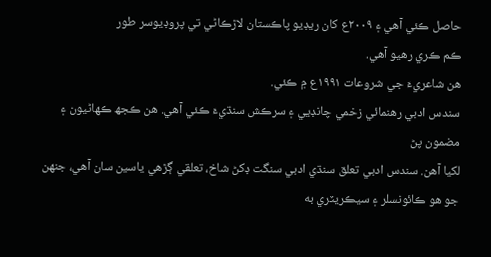حاصل ڪئي آهي ۽ ۲۰۰۹ع کان ريڊيو پاڪستان لاڙڪاڻي تي پروڊيوسر طور
ڪم ڪري رهيو آهي.
هن شاعريءَ جي شروعات ۱۹۹۱ع ۾ ڪئي.
سندس ادبي رهنمائي زخمي چانڊيي ۽ سرڪش سنڌيءَ ڪئي آهي. هن ڪجھ ڪهاڻيون ۽ مضمون پڻ
لکيا آهن. سندس ادبي تعلق سنڌي ادبي سنگت ڊکڻ شاخ، تعلقي ڳڙهي ياسين سان آهي، جنهن
جو هو ڪائونسلر ۽ سيڪريٽري به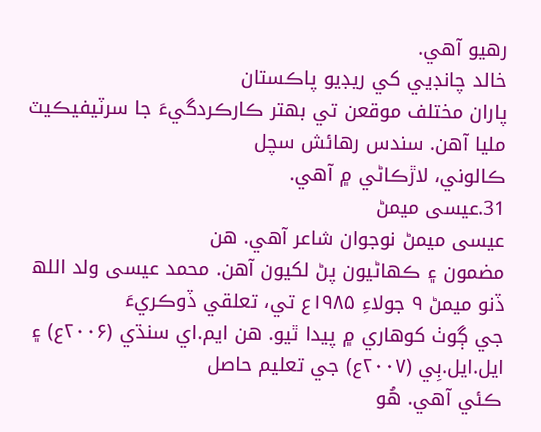رهيو آهي.
خالد چانڊيي کي ريڊيو پاڪستان
پاران مختلف موقعن تي بهتر ڪارڪردگيءَ جا سرٽيفيڪيٽ مليا آهن. سندس رهائش سچل
ڪالوني، لاڙڪاڻي ۾ آهي.
31.عيسى ميمڻ
عيسى ميمڻ نوجوان شاعر آهي. هن
مضمون ۽ ڪهاڻيون پڻ لکيون آهن. محمد عيسى ولد اللھ ڏنو ميمڻ ۹ جولاءِ ۱۹۸۵ع تي، تعلقي ڏوڪريءَ
جي ڳوٺ کوهاري ۾ پيدا ٿيو. هن ايم.اي سنڌي (۲۰۰۶ع) ۽ ايل.ايل.بِي (۲۰۰۷ع) جي تعليم حاصل
ڪئي آهي. هُو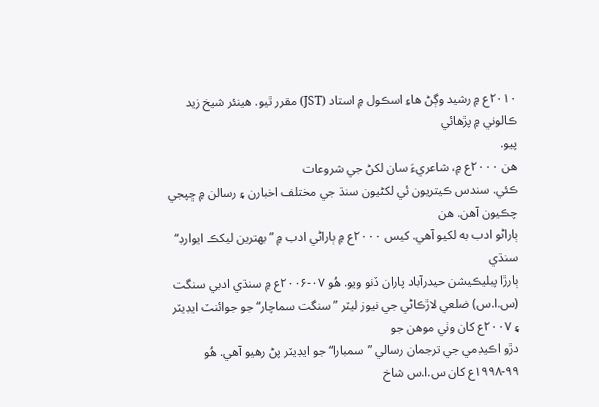۲۰۱۰ع ۾ رشيد وڳڻ هاءِ اسڪول ۾ استاد (JST) مقرر ٿيو. هينئر شيخ زيد ڪالوني ۾ پڙهائي
پيو.
هن ۲۰۰۰ع ۾، شاعريءَ سان لکڻ جي شروعات
ڪئي. سندس ڪيتريون ئي لکڻيون سنڌ جي مختلف اخبارن ۽ رسالن ۾ ڇپجي چڪيون آهن. هن
ٻاراڻو ادب به لکيو آهي. کيس ۲۰۰۰ع ۾ ٻاراڻي ادب ۾ ”بهترين ليکڪ ايوارڊ“ سنڌي
ٻارڙا پبليڪيشن حيدرآباد پاران ڏنو ويو. هُو ۰۷-۲۰۰۶ع ۾ سنڌي ادبي سنگت
(س.ا.س) ضلعي لاڙڪاڻي جي نيوز ليٽر ”سنگت سماچار“ جو جوائنٽ ايڊيٽر ۽ ۲۰۰۷ع کان وٺي موهن جو
دڙو اڪيڊمي جي ترجمان رسالي ”سمبارا“ جو ايڊيٽر پڻ رهيو آهي. هُو ۹۹-۱۹۹۸ع کان س.ا.س شاخ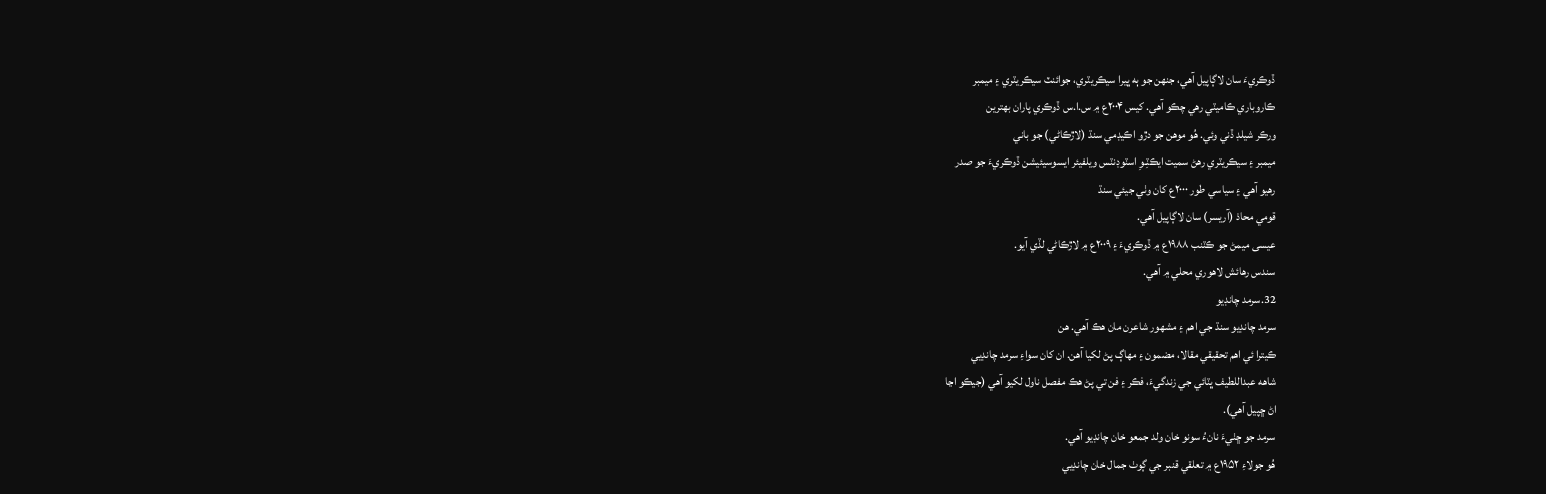ڏوڪريءَ سان لاڳاپيل آهي، جنهن جو ٻه ڀيرا سيڪريٽري، جوائنٽ سيڪريٽري ۽ ميمبر
ڪاروباري ڪاميٽي رهي چڪو آهي. کيس ۲۰۰۴ع ۾ س.ا.س ڏوڪري پاران بهترين
ورڪر شيلڊ ڏني وئي. هُو موهن جو دڙو اڪيڊمي سنڌ (لاڙڪاڻي) جو باني
ميمبر ۽ سيڪريٽري رهڻ سميت ايڪٽِـوِ اسٽوڊنٽس ويلفيئر ايسوسيئيشن ڏوڪريءَ جو صدر
رهيو آهي ۽ سياسي طور ۲۰۰۰ع کان وٺي جيئي سنڌ
قومي محاذ (آريسر) سان لاڳاپيل آهي.
عيسى ميمڻ جو ڪٽنب ۱۹۸۸ع ۾ ڏوڪريءَ ۽ ۲۰۰۹ع ۾ لاڙڪاڻي لڏي آيو.
سندس رهائش لاهوري محلي ۾ آهي.
32.سرمد چانڊيو
سرمد چانڊيو سنڌ جي اهم ۽ مشهور شاعرن مان هڪ آهي. هن
ڪيترا ئي اهم تحقيقي مقالا، مضمون ۽ مهاڳ پڻ لکيا آهن. ان کان سواءِ سرمد چانڊيي
شاهه عبداللطيف ڀٽائي جي زندگيءَ، فڪر ۽ فن تي پڻ هڪ مفصل ناول لکيو آهي (جيڪو اڃا
اڻ ڇپيل آهي).
سرمد جو ڇٺيءَ نانءُ سونو خان ولد جمعو خان چانڊيو آهي.
هُو جولاءِ ۱۹۵۲ع ۾ تعلقي قنبر جي ڳوٺ جمال خان چانڊيي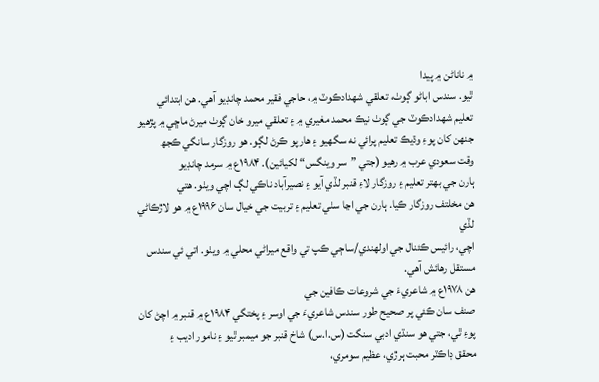۾ ناناڻن ۾ پيدا
ٿيو. سندس اباڻو ڳوٺ، تعلقي شهدادڪوٽ ۾، حاجي فقير محمد چانڊيو آهي. هن ابتدائي
تعليم شهدادڪوٽ جي ڳوٺ نيڪ محمد مغيري ۾ ۽ تعلقي ميرو خان ڳوٺ ميرڻ ماڇي ۾ پڙهيو
جنهن کان پوءِ وڌيڪ تعليم پرائي نه سگهيو ۽ هارپو ڪرڻ لڳو. هو روزگار سانگي ڪجھ
وقت سعودي عرب ۾ رهيو (جتي ”سر وينگس“ لکيائين). ۱۹۸۴ع ۾ سرمد چانڊيو
ٻارن جي بهتر تعليم ۽ روزگار لاءِ قنبر لڏي آيو ۽ نصيرآباد ناڪي لڳ اچي ويٺو. هتي
هن مخلتف روزگار ڪيا. ٻارن جي اڃا سٺي تعليم ۽ تربيت جي خيال سان ۱۹۹۶ع ۾ هو لاڙڪاڻي لڏي
اچي، رائيس ڪئنال جي اولهندي/ساڄي ڪپ تي واقع ميراڻي محلي ۾ ويٺو. اتي ئي سندس
مستقل رهائش آهي.
هن ۱۹۷۸ع ۾ شاعريءَ جي شروعات ڪافين جي
صنف سان ڪئي پر صحيح طور سندس شاعريءَ جي اوسر ۽ پختگي ۱۹۸۴ع ۾ قنبر ۾ اچڻ کان
پوءِ ٿي، جتي هو سنڌي ادبي سنگت (س.ا.س) شاخ قنبر جو ميمبر ٿيو ۽ نامور اديب ۽
محقق ڊاڪٽر محبت ٻرڙي، عظيم سومري،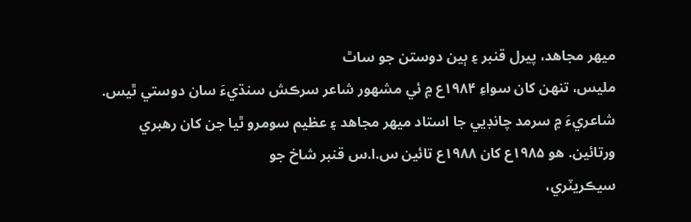ميهر مجاهد، پيرل قنبر ۽ ٻين دوستن جو ساٿ
مليس، تنهن کان سواءِ ۱۹۸۴ع ۾ ئي مشهور شاعر سرڪش سنڌيءَ سان دوستي ٿيس.
شاعريءَ ۾ سرمد چانڊيي جا استاد ميهر مجاهد ۽ عظيم سومرو ٿيا جن کان رهبري
ورتائين. هو ۱۹۸۵ع کان ۱۹۸۸ع تائين س.ا.س قنبر شاخ جو
سيڪريٽري،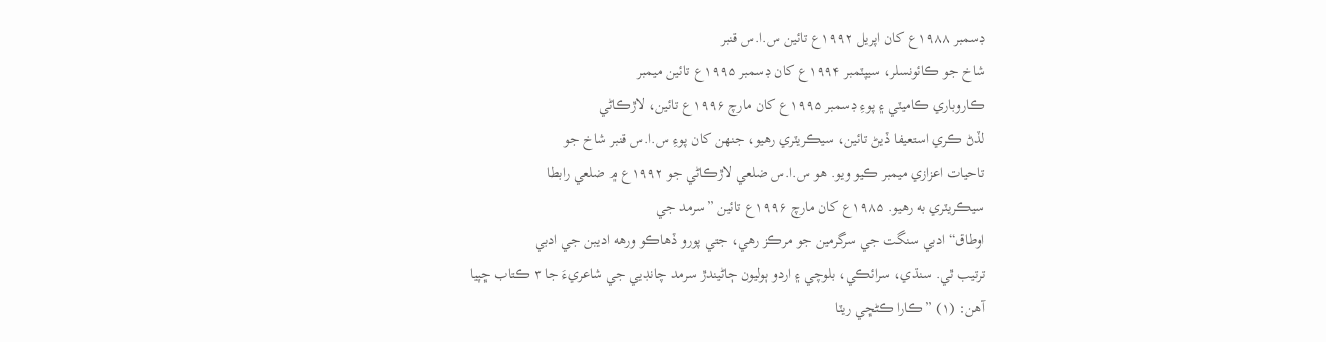ڊسمبر ۱۹۸۸ع کان اپريل ۱۹۹۲ع تائين س.ا.س قنبر
شاخ جو ڪائونسلر، سيپٽمبر ۱۹۹۴ع کان ڊسمبر ۱۹۹۵ع تائين ميمبر
ڪاروباري ڪاميٽي ۽ پوءِ ڊسمبر ۱۹۹۵ع کان مارچ ۱۹۹۶ع تائين، لاڙڪاڻي
لڏڻ ڪري استعيفا ڏيڻ تائين، سيڪريٽري رهيو، جنهن کان پوءِ س.ا.س قنبر شاخ جو
تاحيات اعزازي ميمبر ڪيو ويو. هو س.ا.س ضلعي لاڙڪاڻي جو ۱۹۹۲ع ۾ ضلعي رابطا
سيڪريٽري به رهيو. ۱۹۸۵ع کان مارچ ۱۹۹۶ع تائين ”سرمد جي
اوطاق“ ادبي سنگت جي سرگرمين جو مرڪز رهي، جتي پورو ڏهاڪو ورهه اديبن جي ادبي
ترتيب ٿي. سنڌي، سرائڪي، بلوچي ۽ اردو ٻوليون ڄاڻيندڙ سرمد چانڊيي جي شاعريءَ جا ۳ ڪتاب ڇپيا آهن: (۱) ”ڪارا ڪڻڇي ريٽا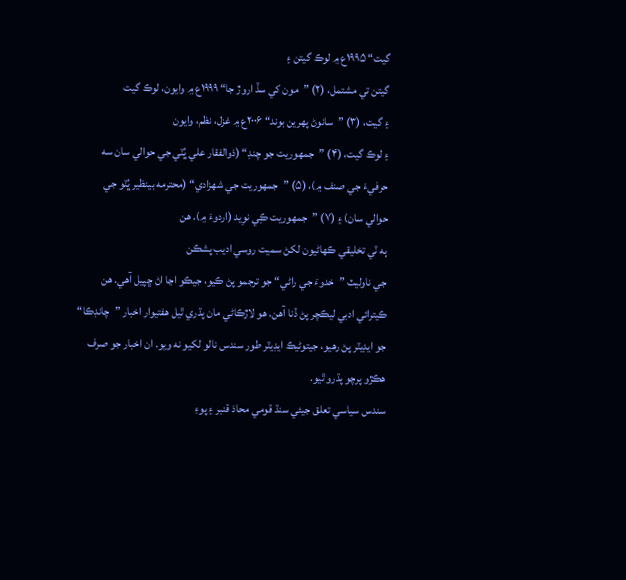گيت“ ۱۹۹۵ع ۾ لوڪ گيتن ۽
گيتن تي مشتمل، (۲) ”مون کي سڏ اروڙ جا“ ۱۹۹۹ع ۾ وايون، لوڪ گيت
۽ گيت، (۳) ”سانوڻ پهرين بوند“ ۲۰۰۶ع ۾ غزل، نظم، وايون
۽ لوڪ گيت، (۴) ”جمهوريت جو چنڊ“ (ذوالفقار علي ڀُٽي جي حوالي سان سه
حرفيءَ جي صنف ۾)، (۵) ”جمهوريت جي شهزادي“ (محترمه بينظير ڀُٽو جي
حوالي سان) ۽ (۷) ”جمهوريت ڪِي نوِيد (اردوءَ ۾). هن
ٻه ٽي تخليقي ڪهاڻيون لکڻ سميت روسي اديب پشڪن
جي ناوليٽ ”خدوءَ جي راڻي“ جو ترجمو پڻ ڪيو، جيڪو اڃا اڻ ڇپيل آهي. هن
ڪيترائي ادبي ليڪچر پڻ ڏنا آهن. هو لاڙڪاڻي مان پڌري ٿيل هفتيوار اخبار ”چانڊڪا“
جو ايڊيٽر پڻ رهيو، جيتوڻيڪ ايڊيٽر طور سندس نالو لکيو نه ويو. ان اخبار جو صرف
هڪڙو پرچو پڌرو ٿيو.
سندس سياسي تعلق جيئي سنڌ قومي محاذ قنبر ۽ پوءِ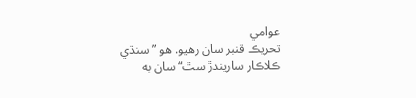عوامي
تحريڪ قنبر سان رهيو. هو ”سنڌي ڪلاڪار ساريندڙ سٿ“ سان به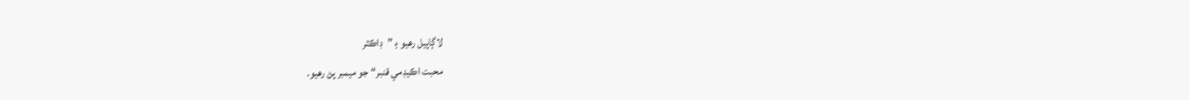لاڳاپيل رهيو ۽ ”ڊاڪٽر
محبت اڪيڊمي قنبر“ جو ميمبر پڻ رهيو.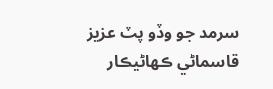سرمد جو وڏو پٽ عزيز قاسماڻي ڪهاڻيڪار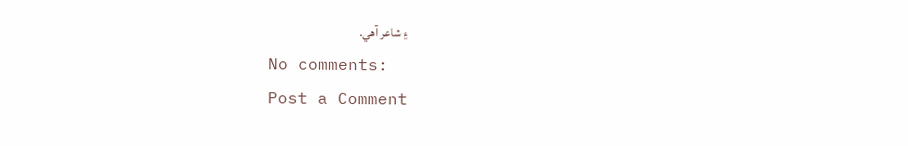۽ شاعر آهي.
No comments:
Post a Comment